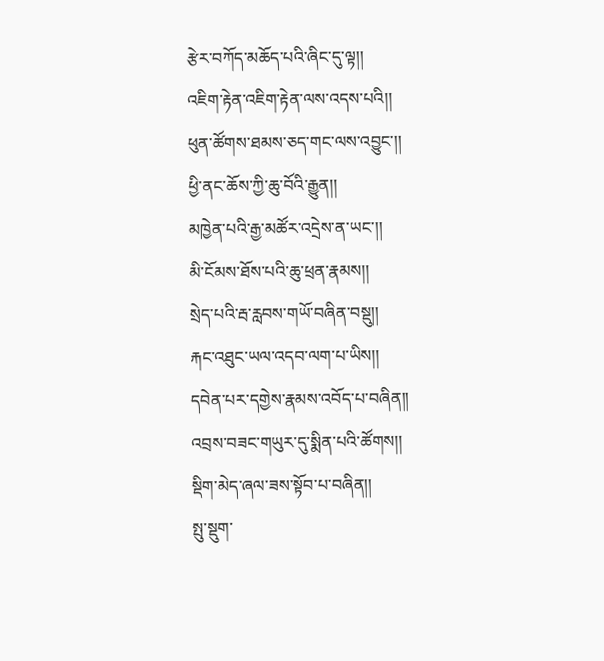རྩེར་བཀོད་མཆོད་པའི་ཞིང་དུ་ལྟ།།
འཇིག་རྟེན་འཇིག་རྟེན་ལས་འདས་པའི།།
ཕུན་ཚོགས་ཐམས་ཅད་གང་ལས་འབྱུང་།།
ཕྱི་ནང་ཆོས་ཀྱི་ཆུ་བོའི་རྒྱུན།།
མཁྱེན་པའི་རྒྱ་མཚོར་འདྲེས་ན་ཡང་།།
མི་ངོམས་ཐོས་པའི་ཆུ་ཕྲན་རྣམས།།
སྲེད་པའི་རྦ་རླབས་གཡོ་བཞིན་བསྡུ།།
རྐང་འཐུང་ཡལ་འདབ་ལག་པ་ཡིས།།
དབེན་པར་དགྱེས་རྣམས་འབོད་པ་བཞིན།།
འབྲས་བཟང་གཡུར་དུ་སྨིན་པའི་ཚོགས།།
སྡིག་མེད་ཞལ་ཟས་སྟོབ་པ་བཞིན།།
སྤུ་སྡུག་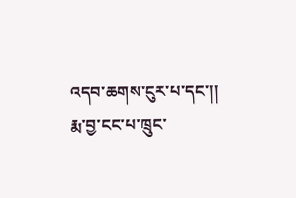འདབ་ཆགས་ངུར་པ་དང་།།
རྨ་བྱ་ངང་པ་ཁྲུང་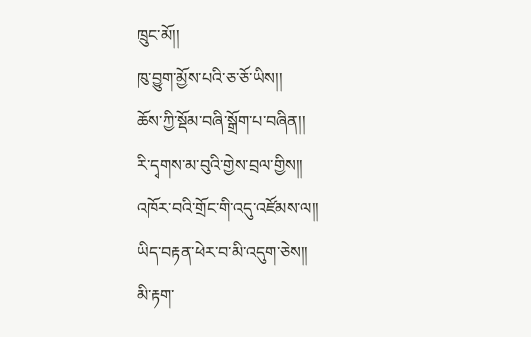ཁྲུང་མོ།།
ཁུ་བྱུག་མྱོས་པའི་ཅ་ཅོ་ཡིས།།
ཆོས་ཀྱི་སྡོམ་བཞི་སྒྲོག་པ་བཞིན།།
རི་དྭགས་མ་བུའི་གྱེས་བྲལ་གྱིས།།
འཁོར་བའི་གྲོང་གི་འདུ་འཛོམས་ལ།།
ཡིད་བརྟན་ཕེར་བ་མི་འདུག་ཅེས།།
མི་རྟག་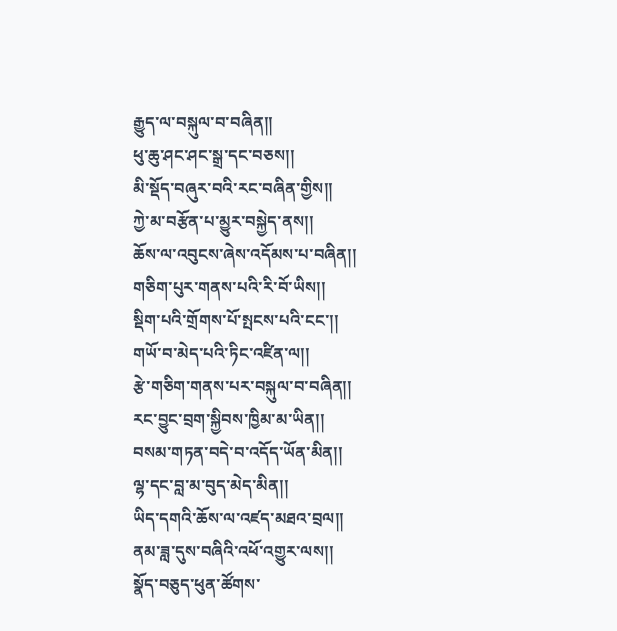རྒྱུད་ལ་བསྐུལ་བ་བཞིན།།
ཕུ་ཆུ་ཤང་ཤང་སྒྲ་དང་བཅས།།
མི་སྡོད་བཞུར་བའི་རང་བཞིན་གྱིས།།
ཀྱེ་མ་བརྩོན་པ་མྱུར་བསྐྱེད་ནས།།
ཆོས་ལ་འབུངས་ཞེས་འདོམས་པ་བཞིན།།
གཅིག་པུར་གནས་པའི་རི་བོ་ཡིས།།
སྡིག་པའི་གྲོགས་པོ་སྤངས་པའི་ངང་།།
གཡོ་བ་མེད་པའི་ཏིང་འཛིན་ལ།།
རྩེ་གཅིག་གནས་པར་བསྐུལ་བ་བཞིན།།
རང་བྱུང་བྲག་སྐྱིབས་ཁྱིམ་མ་ཡིན།།
བསམ་གཏན་བདེ་བ་འདོད་ཡོན་མིན།།
ལྷ་དང་བླ་མ་བུད་མེད་མིན།།
ཡིད་དགའི་ཆོས་ལ་འཛད་མཐའ་བྲལ།།
ནམ་ཟླ་དུས་བཞིའི་འཕོ་འགྱུར་ལས།།
སྣོད་བཅུད་ཕུན་ཚོགས་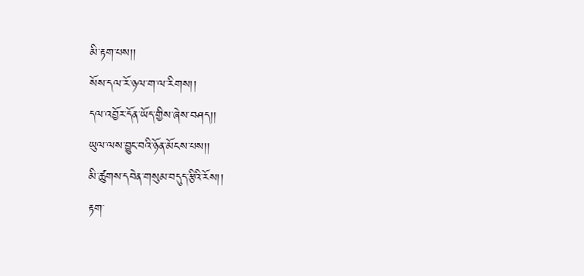མི་རྟག་པས།།
སོས་དལ་རོ་ཉལ་ག་ལ་རིགས།།
དལ་འབྱོར་དོན་ཡོད་གྱིས་ཞེས་བཤད།།
ཡུལ་ལས་བྱུང་བའི་ཉོན་མོངས་པས།།
མི་ཚུགས་དབེན་གསུམ་བདུད་རྩིའི་རོས།།
རྟག་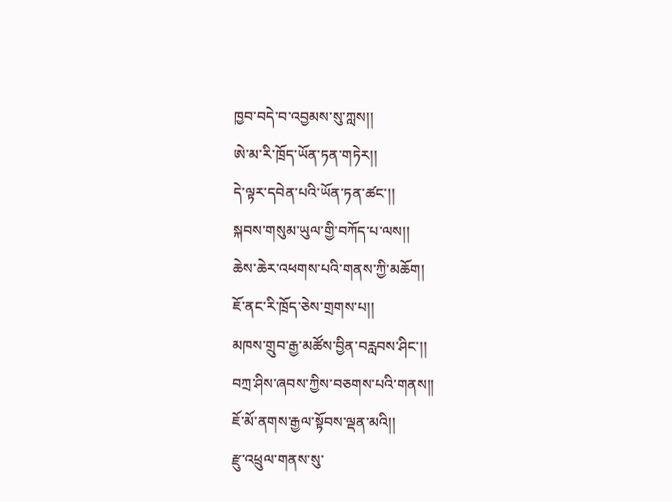ཁྱབ་བདེ་བ་འབྱམས་སུ་ཀླས།།
ཨེ་མ་རི་ཁྲོད་ཡོན་ཏན་གཏེར།།
དེ་ལྟར་དབེན་པའི་ཡོན་ཏན་ཚང་།།
སྐབས་གསུམ་ཡུལ་གྱི་བཀོད་པ་ལས།།
ཆེས་ཆེར་འཕགས་པའི་གནས་ཀྱི་མཆོག།
ཇོ་ནང་རི་ཁྲོད་ཅེས་གྲགས་པ།།
མཁས་གྲུབ་རྒྱ་མཚོས་བྱིན་བརླབས་ཤིང་།།
བཀྲ་ཤིས་ཞབས་ཀྱིས་བཅགས་པའི་གནས།།
ཇོ་མོ་ནགས་རྒྱལ་སྟོབས་ལྡན་མའི།།
རྫུ་འཕྲུལ་གནས་སུ་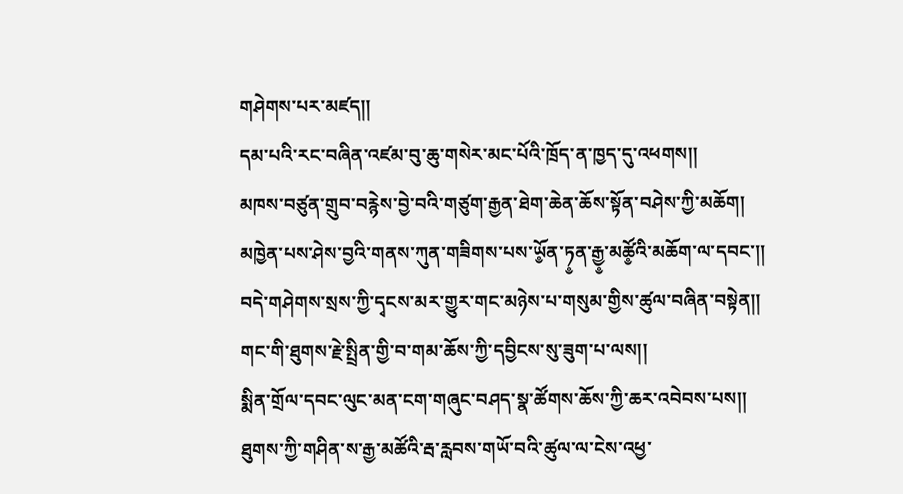གཤེགས་པར་མཛད།།
དམ་པའི་རང་བཞིན་འཛམ་བུ་ཆུ་གསེར་མང་པོའི་ཁྲོད་ན་ཁྱད་དུ་འཕགས།།
མཁས་བཙུན་གྲུབ་བརྙེས་བྱེ་བའི་གཙུག་རྒྱན་ཐེག་ཆེན་ཆོས་སྟོན་བཤེས་ཀྱི་མཆོག།
མཁྱེན་པས་ཤེས་བྱའི་གནས་ཀུན་གཟིགས་པས་ཡོ༵ན་ཏ༵ན་རྒྱ༵་མཚོ༵འི་མཆོག་ལ་དབང་།།
བདེ་གཤེགས་སྲས་ཀྱི་དྭངས་མར་གྱུར་གང་མཉེས་པ་གསུམ་གྱིས་ཚུལ་བཞིན་བསྟེན།།
གང་གི་ཐུགས་རྗེ་སྤྲིན་གྱི་བ་གམ་ཆོས་ཀྱི་དབྱིངས་སུ་ཟུག་པ་ལས།།
སྨིན་གྲོལ་དབང་ལུང་མན་ངག་གཞུང་བཤད་སྣ་ཚོགས་ཆོས་ཀྱི་ཆར་འབེབས་པས།།
ཐུགས་ཀྱི་གཤིན་ས་རྒྱ་མཚོའི་རྦ་རླབས་གཡོ་བའི་ཚུལ་ལ་ངེས་འཕྱ་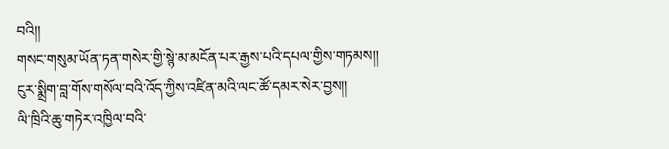བའི།།
གསང་གསུམ་ཡོན་ཏན་གསེར་གྱི་སྙེ་མ་མངོན་པར་རྒྱས་པའི་དཔལ་གྱིས་གཏམས།།
ངུར་སྨྲིག་བླ་གོས་གསོལ་བའི་འོད་ཀྱིས་འཛིན་མའི་ལང་ཚོ་དམར་སེར་བྱས།།
ལི་ཁྲིའི་ཆུ་གཏེར་འཁྱིལ་བའི་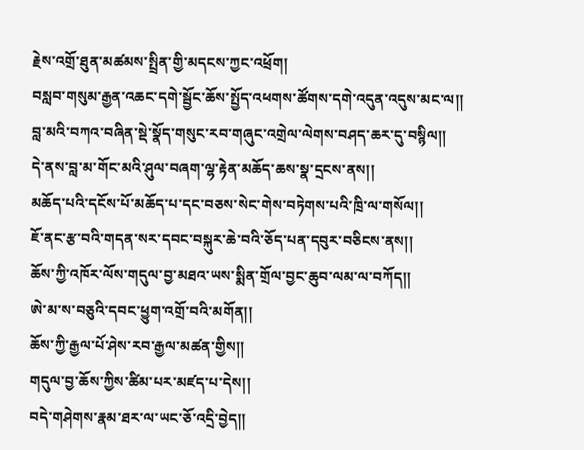རྗེས་འགྲོ་ཐུན་མཚམས་སྤྲིན་གྱི་མདངས་ཀྱང་འཕྲོག།
བསླབ་གསུམ་རྒྱན་འཆང་དགེ་སྦྱོང་ཆོས་སྤྱོད་འཕགས་ཚོགས་དགེ་འདུན་འདུས་མང་ལ།།
བླ་མའི་བཀའ་བཞིན་སྡེ་སྣོད་གསུང་རབ་གཞུང་འགྲེལ་ལེགས་བཤད་ཆར་དུ་བསྙིལ།།
དེ་ནས་བླ་མ་གོང་མའི་ཤུལ་བཞག་ལྷ་རྟེན་མཆོད་ཆས་སྣ་དྲངས་ནས།།
མཆོད་པའི་དངོས་པོ་མཆོད་པ་དང་བཅས་སེང་གེས་བཏེགས་པའི་ཁྲི་ལ་གསོལ།།
ཇོ་ནང་རྩ་བའི་གདན་སར་དབང་བསྐུར་ཆེ་བའི་ཅོད་པན་དབུར་བཅིངས་ནས།།
ཆོས་ཀྱི་འཁོར་ལོས་གདུལ་བྱ་མཐའ་ཡས་སྨིན་གྲོལ་བྱང་ཆུབ་ལམ་ལ་བཀོད།།
ཨེ་མ་ས་བཅུའི་དབང་ཕྱུག་འགྲོ་བའི་མགོན།།
ཆོས་ཀྱི་རྒྱལ་པོ་ཤེས་རབ་རྒྱལ་མཚན་གྱིས།།
གདུལ་བྱ་ཆོས་ཀྱིས་ཚིམ་པར་མཛད་པ་དེས།།
བདེ་གཤེགས་རྣམ་ཐར་ལ་ཡང་ཅོ་འདྲི་བྱེད།།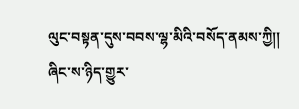ལུང་བསྟན་དུས་བབས་ལྷ་མིའི་བསོད་ནམས་ཀྱི།།
ཞིང་ས་ཉིད་གྱུར་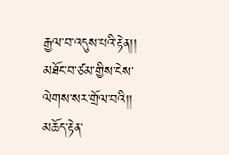རྒྱལ་བ་འདུས་པའི་རྟེན།།
མཐོང་བ་ཙམ་གྱིས་ངེས་ལེགས་སར་གྲོལ་བའི།།
མཆོད་རྟེན་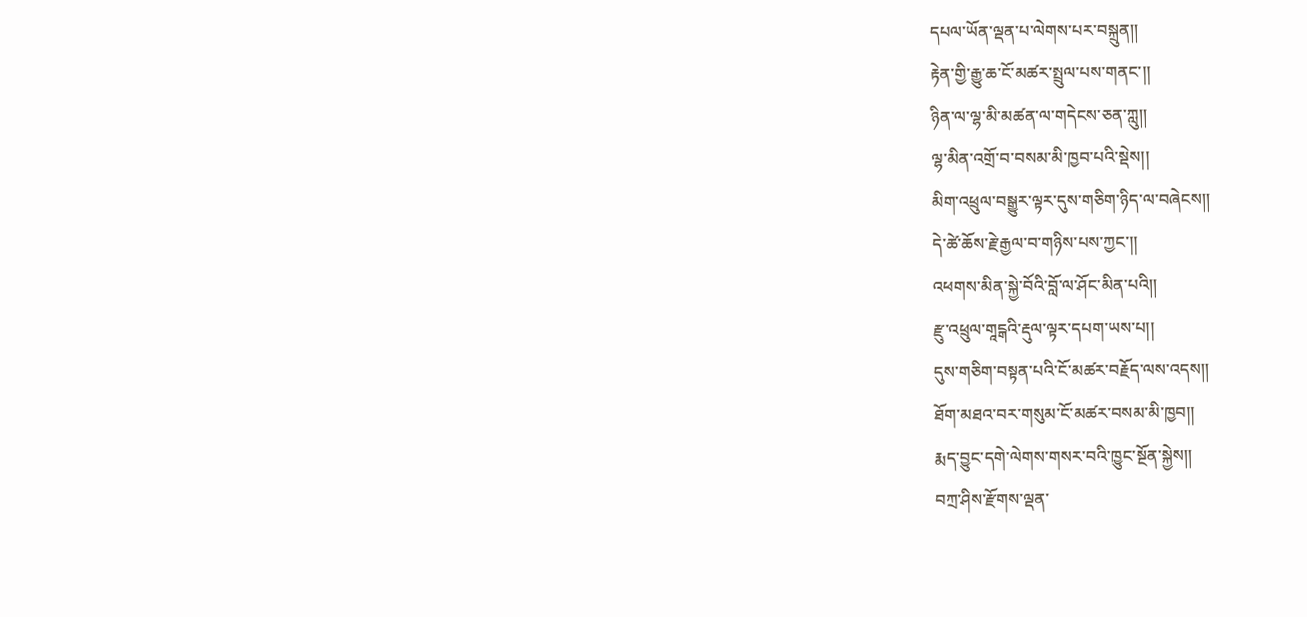དཔལ་ཡོན་ལྡན་པ་ལེགས་པར་བསྐྲུན།།
རྟེན་གྱི་རྒྱུ་ཆ་ངོ་མཚར་སྤྲུལ་པས་གནང་།།
ཉིན་ལ་ལྷ་མི་མཚན་ལ་གདེངས་ཅན་ཀླུ།།
ལྷ་མིན་འགྲོ་བ་བསམ་མི་ཁྱབ་པའི་སྡེས།།
མིག་འཕྲུལ་བསྒྱུར་ལྟར་དུས་གཅིག་ཉིད་ལ་བཞེངས།།
དེ་ཚེ་ཆོས་རྗེ་རྒྱལ་བ་གཉིས་པས་ཀྱང་།།
འཕགས་མིན་སྐྱེ་བོའི་བློ་ལ་ཤོང་མིན་པའི།།
རྫུ་འཕྲུལ་གཱངྒའི་རྡུལ་ལྟར་དཔག་ཡས་པ།།
དུས་གཅིག་བསྟན་པའི་ངོ་མཚར་བརྗོད་ལས་འདས།།
ཐོག་མཐའ་བར་གསུམ་ངོ་མཚར་བསམ་མི་ཁྱབ།།
རྨད་བྱུང་དགེ་ལེགས་གསར་བའི་ཁྱུང་སྔོན་སྐྱེས།།
བཀྲ་ཤིས་རྫོགས་ལྡན་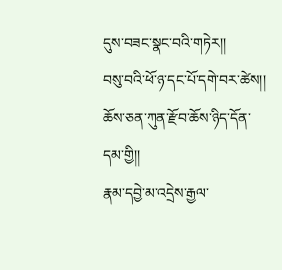དུས་བཟང་སྣང་བའི་གཏེར།།
བསུ་བའི་ཕོ་ཉ་དང་པོ་དགེ་བར་ཚེས།།
ཆོས་ཅན་ཀུན་རྫོབ་ཆོས་ཉིད་དོན་དམ་གྱི།།
རྣམ་དབྱེ་མ་འདྲེས་རྒྱལ་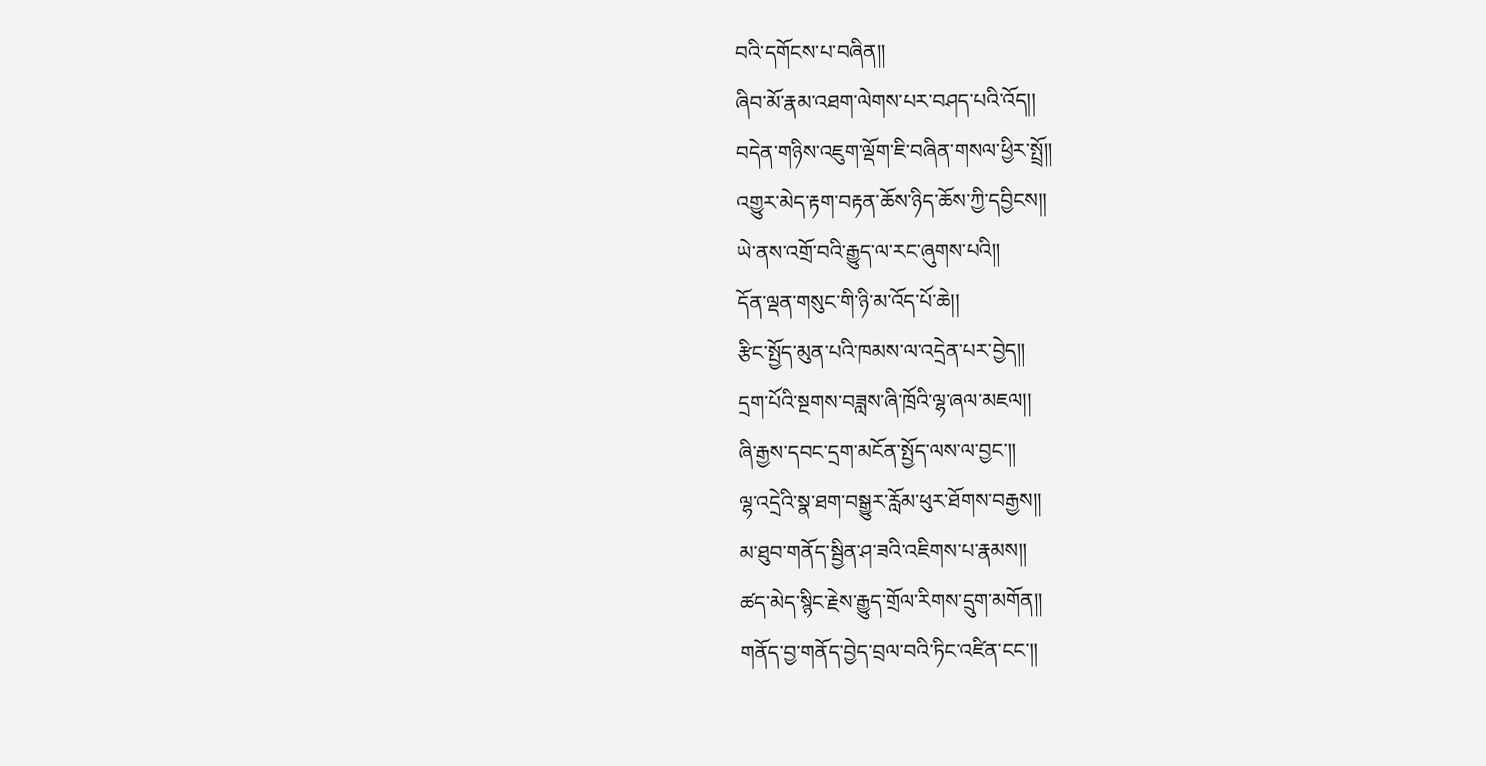བའི་དགོངས་པ་བཞིན།།
ཞིབ་མོ་རྣམ་འཐག་ལེགས་པར་བཤད་པའི་འོད།།
བདེན་གཉིས་འཇུག་ལྡོག་ཇི་བཞིན་གསལ་ཕྱིར་སྤྲོ།།
འགྱུར་མེད་རྟག་བརྟན་ཆོས་ཉིད་ཆོས་ཀྱི་དབྱིངས།།
ཡེ་ནས་འགྲོ་བའི་རྒྱུད་ལ་རང་ཞུགས་པའི།།
དོན་ལྡན་གསུང་གི་ཉི་མ་འོད་པོ་ཆེ།།
རྩིང་སྤྱོད་མུན་པའི་ཁམས་ལ་འདྲེན་པར་བྱེད།།
དྲག་པོའི་སྔགས་བཟླས་ཞི་ཁྲོའི་ལྷ་ཞལ་མཇལ།།
ཞི་རྒྱས་དབང་དྲག་མངོན་སྤྱོད་ལས་ལ་བྱང་།།
ལྷ་འདྲེའི་སྣ་ཐག་བསྒྱུར་རློམ་ཕུར་ཐོགས་བརྒྱས།།
མ་ཐུབ་གནོད་སྦྱིན་ཤ་ཟའི་འཇིགས་པ་རྣམས།།
ཚད་མེད་སྙིང་རྗེས་རྒྱུད་གྲོལ་རིགས་དྲུག་མགོན།།
གནོད་བྱ་གནོད་བྱེད་བྲལ་བའི་ཏིང་འཛིན་ངང་།།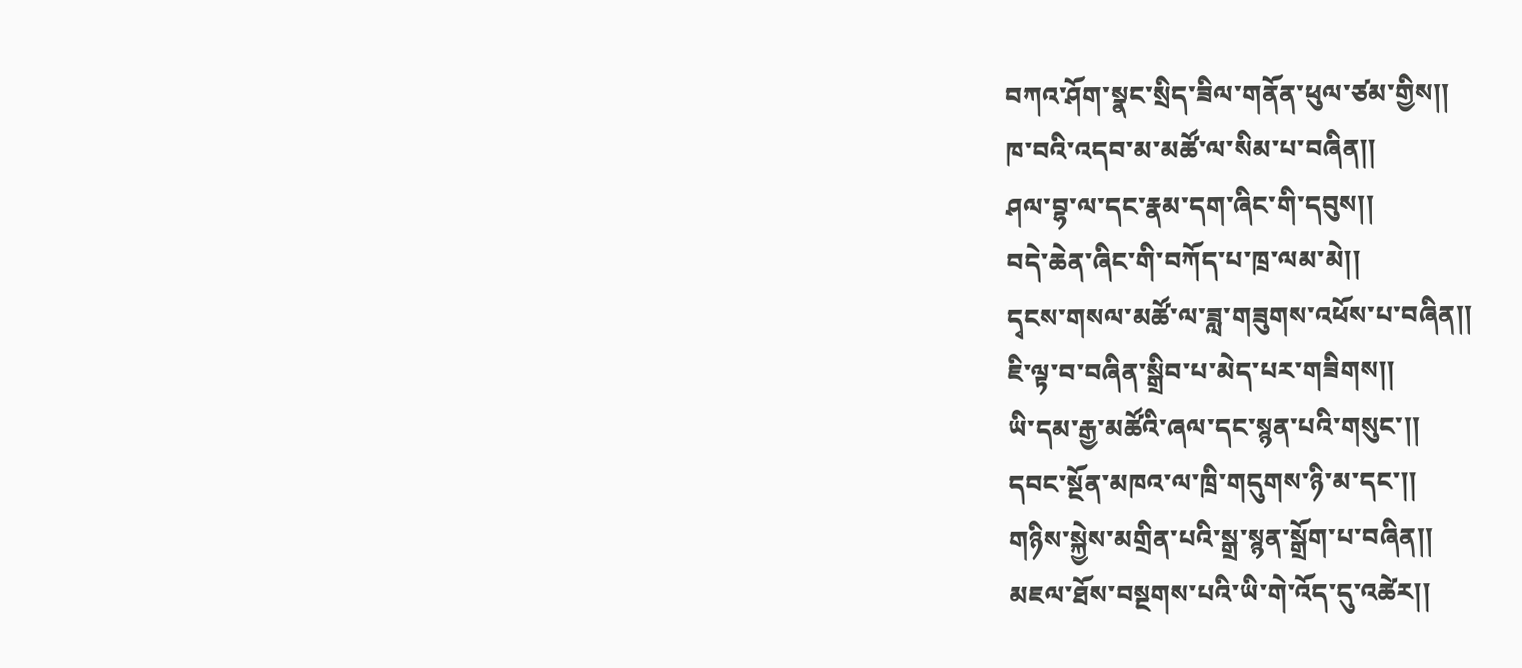བཀའ་ཤོག་སྣང་སྲིད་ཟིལ་གནོན་ཕུལ་ཙམ་གྱིས།།
ཁ་བའི་འདབ་མ་མཚོ་ལ་སིམ་པ་བཞིན།།
ཤལ་བྷ་ལ་དང་རྣམ་དག་ཞིང་གི་དབུས།།
བདེ་ཆེན་ཞིང་གི་བཀོད་པ་ཁྲ་ལམ་མེ།།
དྭངས་གསལ་མཚོ་ལ་ཟླ་གཟུགས་འཕོས་པ་བཞིན།།
ཇི་ལྟ་བ་བཞིན་སྒྲིབ་པ་མེད་པར་གཟིགས།།
ཡི་དམ་རྒྱ་མཚོའི་ཞལ་དང་སྙན་པའི་གསུང་།།
དབང་སྔོན་མཁའ་ལ་ཁྲི་གདུགས་ཉི་མ་དང་།།
གཉིས་སྐྱེས་མགྲིན་པའི་སྒྲ་སྙན་སྒྲོག་པ་བཞིན།།
མཇལ་ཐོས་བསྔགས་པའི་ཡི་གེ་འོད་དུ་འཚེར།།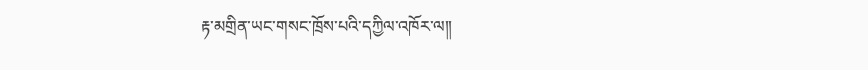རྟ་མགྲིན་ཡང་གསང་ཁྲོས་པའི་དཀྱིལ་འཁོར་ལ།།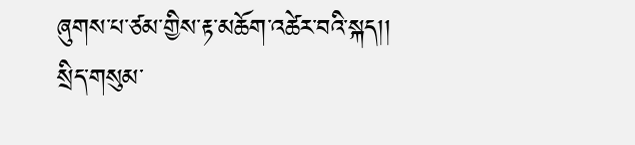ཞུགས་པ་ཙམ་གྱིས་རྟ་མཆོག་འཚེར་བའི་སྐད།།
སྲིད་གསུམ་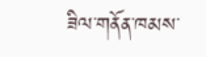ཟིལ་གནོན་ཁམས་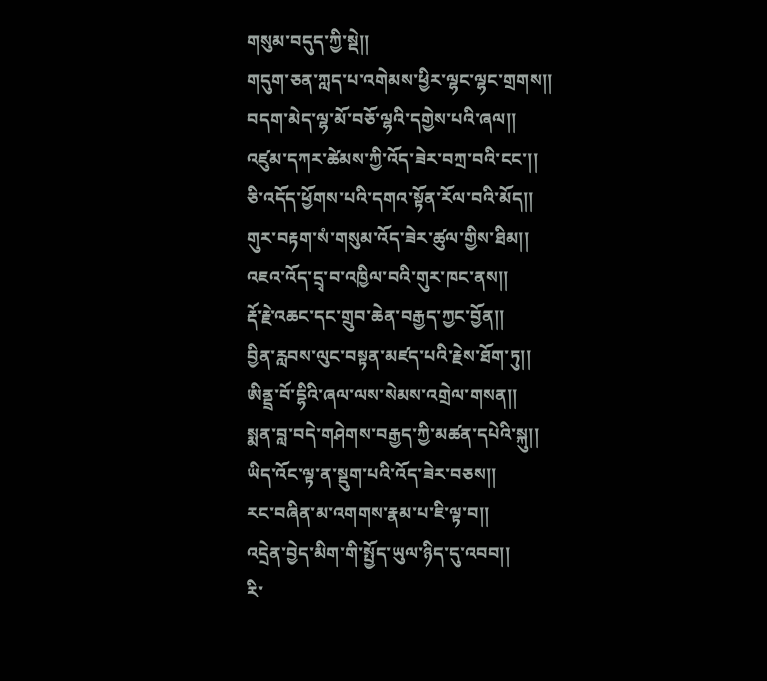གསུམ་བདུད་ཀྱི་སྡེ།།
གདུག་ཅན་ཀླད་པ་འགེམས་ཕྱིར་ལྷང་ལྷང་གྲགས།།
བདག་མེད་ལྷ་མོ་བཅོ་ལྷའི་དགྱེས་པའི་ཞལ།།
འཛུམ་དཀར་ཚེམས་ཀྱི་འོད་ཟེར་བཀྲ་བའི་ངང་།།
ཅི་འདོད་ཕྱོགས་པའི་དགའ་སྟོན་རོལ་བའི་མོད།།
གུར་བརྟག་སཾ་གསུམ་འོད་ཟེར་ཚུལ་གྱིས་ཐིམ།།
འཇའ་འོད་དྲྭ་བ་འཁྱིལ་བའི་གུར་ཁང་ནས།།
རྡོ་རྗེ་འཆང་དང་གྲུབ་ཆེན་བརྒྱད་ཀྱང་བྱོན།།
བྱིན་རླབས་ལུང་བསྟན་མཛད་པའི་རྗེས་ཐོག་ཏུ།།
ཨིནྡྲ་བོ་དྷིའི་ཞལ་ལས་སེམས་འགྲེལ་གསན།།
སྨན་བླ་བདེ་གཤེགས་བརྒྱད་ཀྱི་མཚན་དཔེའི་སྐུ།།
ཡིད་འོང་ལྟ་ན་སྡུག་པའི་འོད་ཟེར་བཅས།།
རང་བཞིན་མ་འགགས་རྣམ་པ་ཇི་ལྟ་བ།།
འདྲེན་བྱེད་མིག་གི་སྤྱོད་ཡུལ་ཉིད་དུ་འབབ།།
རི་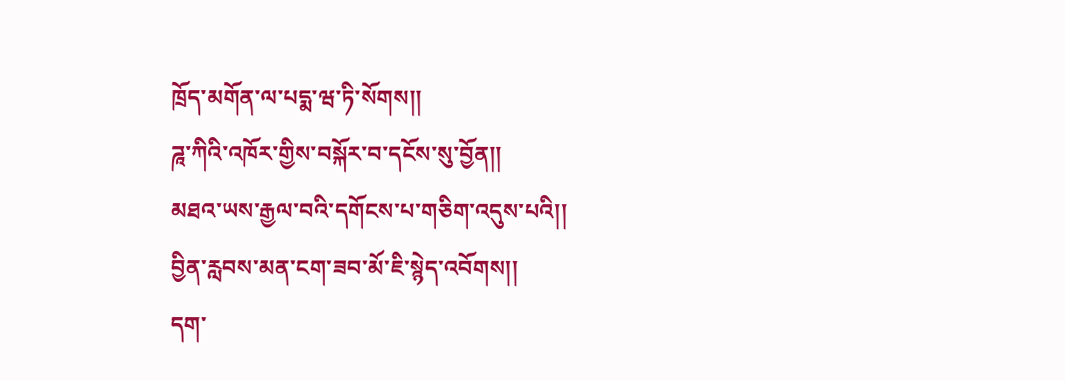ཁྲོད་མགོན་ལ་པདྨ་ཝ་ཏི་སོགས།།
ཌཱ་ཀིའི་འཁོར་གྱིས་བསྐོར་བ་དངོས་སུ་བྱོན།།
མཐའ་ཡས་རྒྱལ་བའི་དགོངས་པ་གཅིག་འདུས་པའི།།
བྱིན་རླབས་མན་ངག་ཟབ་མོ་ཇི་སྙེད་འབོགས།།
དག་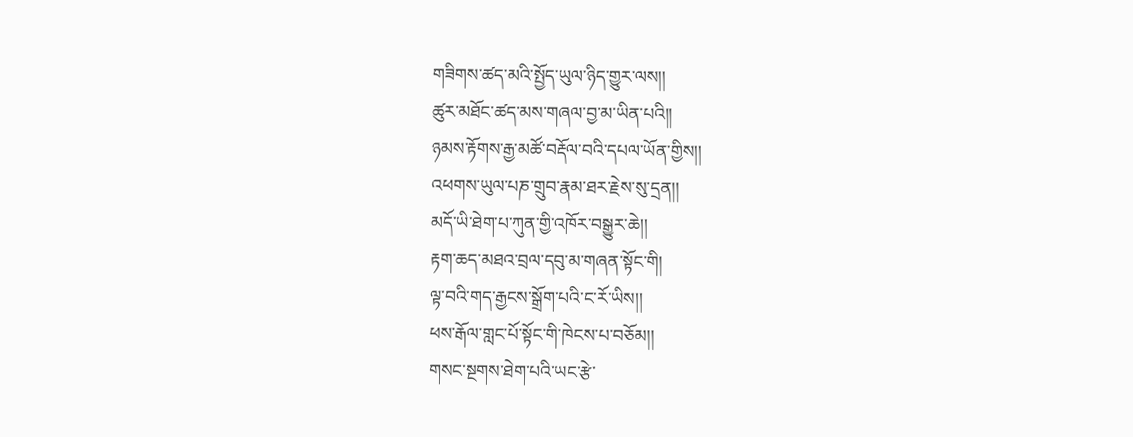གཟིགས་ཚད་མའི་སྤྱོད་ཡུལ་ཉིད་གྱུར་ལས།།
ཚུར་མཐོང་ཚད་མས་གཞལ་བྱ་མ་ཡིན་པའི།།
ཉམས་རྟོགས་རྒྱ་མཚོ་བརྡོལ་བའི་དཔལ་ཡོན་གྱིས།།
འཕགས་ཡུལ་པཎ་གྲུབ་རྣམ་ཐར་རྗེས་སུ་དྲན།།
མདོ་ཡི་ཐེག་པ་ཀུན་གྱི་འཁོར་བསྒྱུར་ཆེ།།
རྟག་ཆད་མཐའ་བྲལ་དབུ་མ་གཞན་སྟོང་གི།
ལྟ་བའི་གད་རྒྱངས་སྒྲོག་པའི་ང་རོ་ཡིས།།
ཕས་རྒོལ་གླང་པོ་སྟོང་གི་ཁེངས་པ་བཅོམ།།
གསང་སྔགས་ཐེག་པའི་ཡང་རྩེ་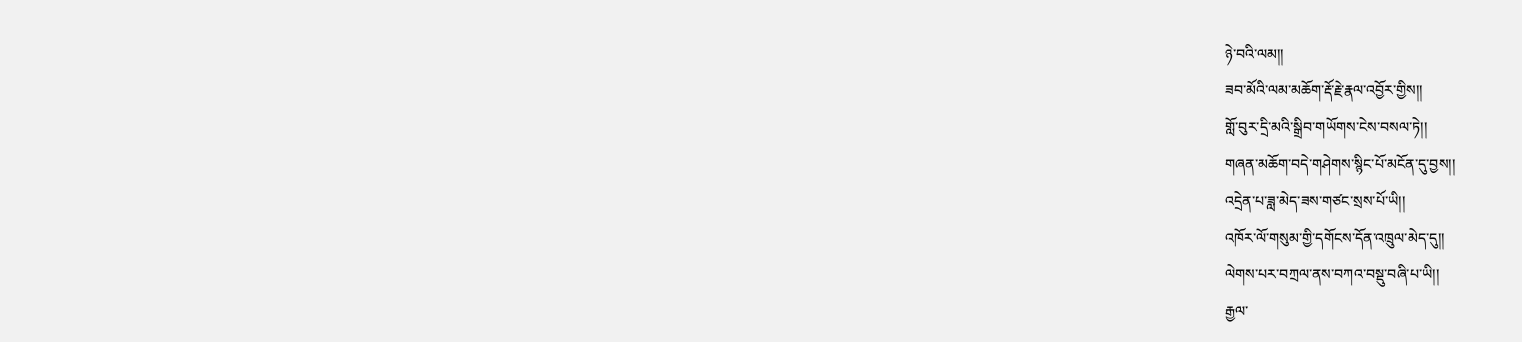ཉེ་བའི་ལམ།།
ཟབ་མོའི་ལམ་མཆོག་རྡོ་རྗེ་རྣལ་འབྱོར་གྱིས།།
གློ་བུར་དྲི་མའི་སྒྲིབ་གཡོགས་ངེས་བསལ་ཏེ།།
གཞན་མཆོག་བདེ་གཤེགས་སྙིང་པོ་མངོན་དུ་བྱས།།
འདྲེན་པ་ཟླ་མེད་ཟས་གཙང་སྲས་པོ་ཡི།།
འཁོར་ལོ་གསུམ་གྱི་དགོངས་དོན་འཁྲུལ་མེད་དུ།།
ལེགས་པར་བཀྲལ་ནས་བཀའ་བསྡུ་བཞི་པ་ཡི།།
རྒྱལ་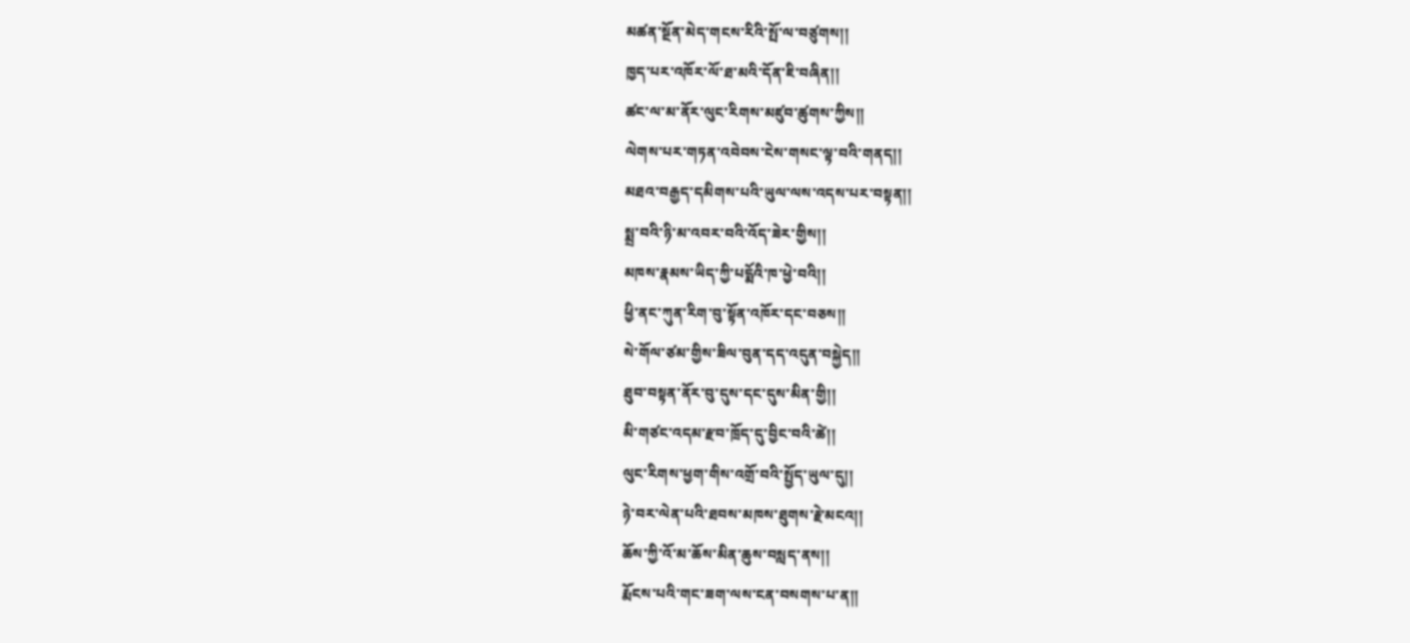མཚན་སྔོན་མེད་གངས་རིའི་སྤོ་ལ་བཙུགས།།
ཁྱད་པར་འཁོར་ལོ་ཐ་མའི་དོན་ཇི་བཞིན།།
ཚང་ལ་མ་ནོར་ལུང་རིགས་མཛུབ་ཚུགས་ཀྱིས།།
ལེགས་པར་གཏན་འབེབས་ངེས་གསང་ལྟ་བའི་གནད།།
མཐའ་བརྒྱད་དམིགས་པའི་ཡུལ་ལས་འདས་པར་བསྟན།།
སྨྲ་བའི་ཉི་མ་འབར་བའི་འོད་ཟེར་གྱིས།།
མཁས་རྣམས་ཡིད་ཀྱི་པདྨོའི་ཁ་ཕྱེ་བའི།།
ཕྱི་ནང་ཀུན་རིག་བུ་སྟོན་འཁོར་དང་བཅས།།
སེ་གོལ་ཙམ་གྱིས་ཟིལ་བུན་དད་འདུན་བསྐྱེད།།
ཐུབ་བསྟན་ནོར་བུ་དུས་དང་དུས་མིན་གྱི།།
མི་གཙང་འདམ་རྫབ་ཁྲོད་དུ་བྱིང་བའི་ཚེ།།
ལུང་རིགས་ཕྱག་གིས་འགྲོ་བའི་སྤྱོད་ཡུལ་དུ།།
ཉེ་བར་ལེན་པའི་ཐབས་མཁས་ཐུགས་རྗེ་མངའ།།
ཆོས་ཀྱི་འོ་མ་ཆོས་མིན་ཆུས་བསླད་ནས།།
རྨོངས་པའི་གང་ཟག་ལས་ངན་བསགས་པ་ན།།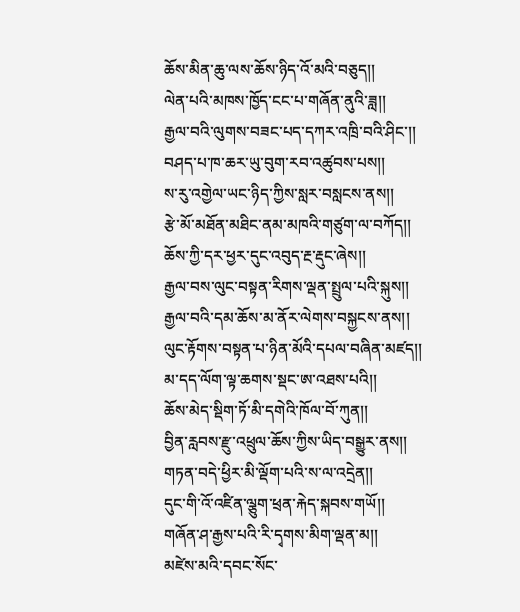ཆོས་མིན་ཆུ་ལས་ཆོས་ཉིད་འོ་མའི་བཅུད།།
ལེན་པའི་མཁས་ཁྱོད་ངང་པ་གཞོན་ནུའི་ཟླ།།
རྒྱལ་བའི་ལུགས་བཟང་པད་དཀར་འཁྲི་བའི་ཤིང་།།
བཤད་པ་ཁ་ཆར་ཡུ་བུག་རབ་འཚུབས་པས།།
ས་རུ་འགྱེལ་ཡང་ཉིད་ཀྱིས་སླར་བསླངས་ནས།།
རྩེ་མོ་མཐོན་མཐིང་ནམ་མཁའི་གཙུག་ལ་བཀོད།།
ཆོས་ཀྱི་དར་ཕྱར་དུང་འབུད་རྔ་རྡུང་ཞེས།།
རྒྱལ་བས་ལུང་བསྟན་རིགས་ལྡན་སྤྲུལ་པའི་སྐུས།།
རྒྱལ་བའི་དམ་ཆོས་མ་ནོར་ལེགས་བསྐྱངས་ནས།།
ལུང་རྟོགས་བསྟན་པ་ཉིན་མོའི་དཔལ་བཞིན་མཛད།།
མ་དད་ལོག་ལྟ་ཆགས་སྡང་ཨ་འཐས་པའི།།
ཆོས་མེད་སྡིག་ཏོ་མི་དགེའི་ཁོལ་བོ་ཀུན།།
བྱིན་རླབས་རྫུ་འཕྲུལ་ཆོས་ཀྱིས་ཡིད་བསྒྱུར་ནས།།
གཏན་བདེ་ཕྱིར་མི་ལྡོག་པའི་ས་ལ་འདྲེན།།
དུང་གི་འོ་འཛིན་ལྕུག་ཕྲན་རྐེད་སྐབས་གཡོ།།
གཞོན་ཤ་རྒྱས་པའི་རི་དྭགས་མིག་ལྡན་མ།།
མཛེས་མའི་དབང་སོང་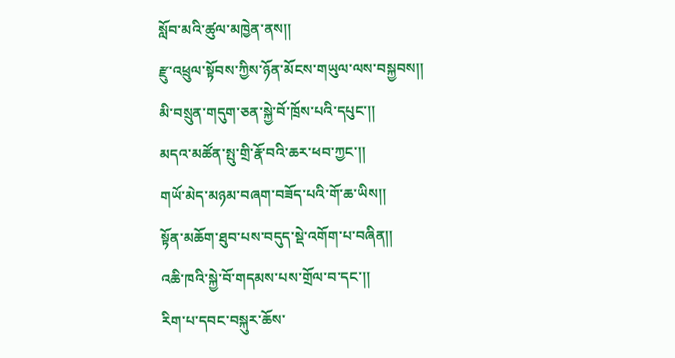སློབ་མའི་ཚུལ་མཁྱེན་ནས།།
རྫུ་འཕྲུལ་སྟོབས་ཀྱིས་ཉོན་མོངས་གཡུལ་ལས་བསྐྱབས།།
མི་བསྲུན་གདུག་ཅན་སྐྱེ་བོ་ཁྲོས་པའི་དཔུང་།།
མདའ་མཚོན་སྤུ་གྲི་རྣོ་བའི་ཆར་ཕབ་ཀྱང་།།
གཡོ་མེད་མཉམ་བཞག་བཟོད་པའི་གོ་ཆ་ཡིས།།
སྟོན་མཆོག་ཐུབ་པས་བདུད་སྡེ་འགོག་པ་བཞིན།།
འཆི་ཁའི་སྐྱེ་བོ་གདམས་པས་གྲོལ་བ་དང་།།
རིག་པ་དབང་བསྐུར་ཆོས་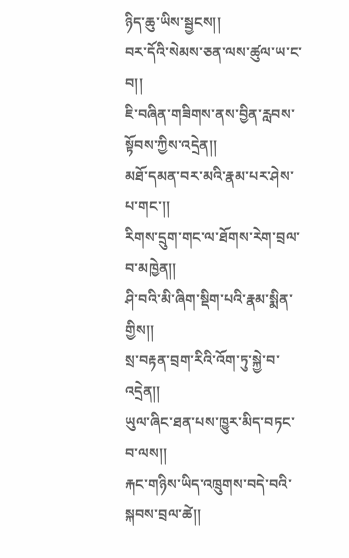ཉིད་ཆུ་ཡིས་སྦྱངས།།
བར་དོའི་སེམས་ཅན་ལས་ཚུལ་ཡ་ང་བ།།
ཇི་བཞིན་གཟིགས་ནས་བྱིན་རླབས་སྟོབས་ཀྱིས་འདྲེན།།
མཐོ་དམན་བར་མའི་རྣམ་པར་ཤེས་པ་གང་།།
རིགས་དྲུག་གང་ལ་ཐོགས་རེག་བྲལ་བ་མཁྱེན།།
ཤི་བའི་མི་ཞིག་སྡིག་པའི་རྣམ་སྨིན་གྱིས།།
སྲ་བརྟན་བྲག་རིའི་འོག་ཏུ་སྐྱེ་བ་འདྲེན།།
ཡུལ་ཞིང་ཐན་པས་ཁྱུར་མིད་བཏང་བ་ལས།།
རྐང་གཉིས་ཡིད་འཁྲུགས་བདེ་བའི་སྐབས་བྲལ་ཚེ།།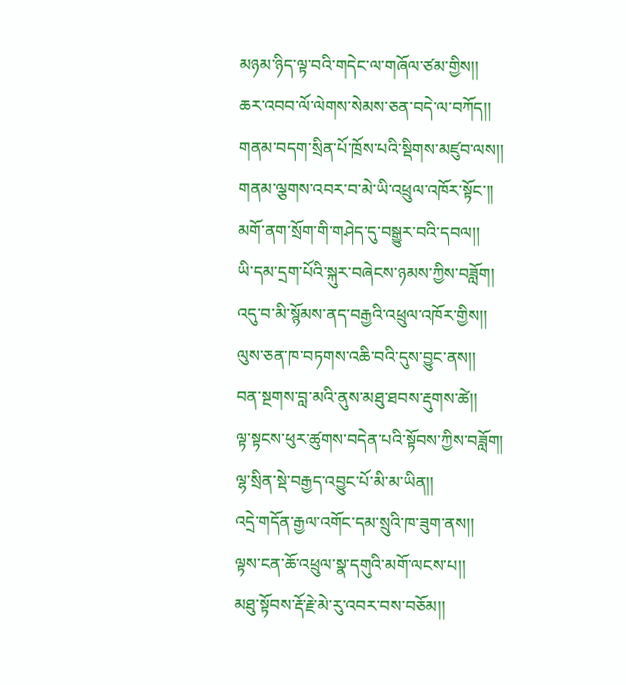མཉམ་ཉིད་ལྟ་བའི་གདེང་ལ་གཞོལ་ཙམ་གྱིས།།
ཆར་འབབ་ལོ་ལེགས་སེམས་ཅན་བདེ་ལ་བཀོད།།
གནམ་བདག་སྲིན་པོ་ཁྲོས་པའི་སྡིགས་མཛུབ་ལས།།
གནམ་ལྕགས་འབར་བ་མེ་ཡི་འཕྲུལ་འཁོར་སྟོང་།།
མགོ་ནག་སྲོག་གི་གཤེད་དུ་བསྒྱུར་བའི་དབལ།།
ཡི་དམ་དྲག་པོའི་སྐུར་བཞེངས་ཉམས་ཀྱིས་བཟློག།
འདུ་བ་མི་སྙོམས་ནད་བརྒྱའི་འཕྲུལ་འཁོར་གྱིས།།
ལུས་ཅན་ཁ་བཏགས་འཆི་བའི་དུས་བྱུང་ནས།།
བན་སྔགས་བླ་མའི་ནུས་མཐུ་ཐབས་རྡུགས་ཚེ།།
ལྟ་སྟངས་ཕུར་ཚུགས་བདེན་པའི་སྟོབས་ཀྱིས་བཟློག།
ལྷ་སྲིན་སྡེ་བརྒྱད་འབྱུང་པོ་མི་མ་ཡིན།།
འདྲེ་གདོན་རྒྱལ་འགོང་དམ་སྲུའི་ཁ་ཟུག་ནས།།
ལྟས་ངན་ཆོ་འཕྲུལ་སྣ་དགུའི་མགོ་ལངས་པ།།
མཐུ་སྟོབས་རྡོ་རྗེ་མེ་རུ་འབར་བས་བཅོམ།།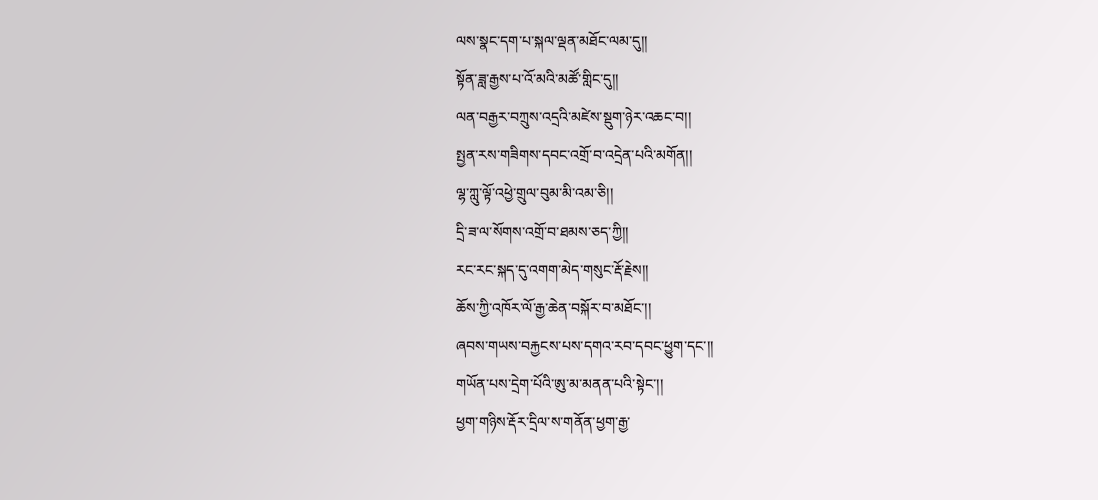ལས་སྣང་དག་པ་སྐལ་ལྡན་མཐོང་ལམ་དུ།།
སྟོན་ཟླ་རྒྱས་པ་འོ་མའི་མཚོ་གླིང་དུ།།
ལན་བརྒྱར་བཀྲུས་འདྲའི་མཛེས་སྡུག་ཉེར་འཆང་བ།།
སྤྱན་རས་གཟིགས་དབང་འགྲོ་བ་འདྲེན་པའི་མགོན།།
ལྷ་ཀླུ་ལྟོ་འཕྱེ་གྲུལ་བུམ་མི་འམ་ཅི།།
དྲི་ཟ་ལ་སོགས་འགྲོ་བ་ཐམས་ཅད་ཀྱི།།
རང་རང་སྐད་དུ་འགག་མེད་གསུང་རྡོ་རྗེས།།
ཆོས་ཀྱི་འཁོར་ལོ་རྒྱ་ཆེན་བསྐོར་བ་མཐོང་།།
ཞབས་གཡས་བརྐྱངས་པས་དགའ་རབ་དབང་ཕྱུག་དང་།།
གཡོན་པས་དྲེག་པོའི་ཨུ་མ་མནན་པའི་སྟེང་།།
ཕྱག་གཉིས་རྡོར་དྲིལ་ས་གནོན་ཕྱག་རྒྱ་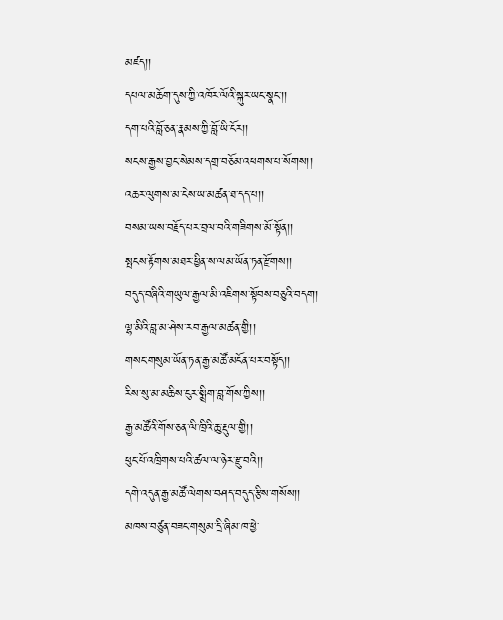མཛད།།
དཔལ་མཆོག་དུས་ཀྱི་འཁོར་ལོའི་སྐུར་ཡང་སྣང་།།
དག་པའི་བློ་ཅན་རྣམས་ཀྱི་བློ་ཡི་ངོར།།
སངས་རྒྱས་བྱང་སེམས་དགྲ་བཅོམ་འཕགས་པ་སོགས།།
འཆར་ལུགས་མ་ངེས་ཡ་མཚན་ཐ་དད་པ།།
བསམ་ཡས་བརྗོད་པར་བྲལ་བའི་གཟིགས་མོ་སྟོན།།
སྤངས་རྟོགས་མཐར་ཕྱིན་ས་ལམ་ཡོན་ཏན་རྫོགས།།
བདུད་བཞིའི་གཡུལ་རྒྱལ་མི་འཇིགས་སྟོབས་བཅུའི་བདག།
ལྷ་མིའི་བླ་མ་ཤེས་རབ་རྒྱལ་མཚན་གྱི།།
གསང་གསུམ་ཡོན་ཏན་རྒྱ་མཚོ་མངོན་པར་བསྟོད།།
རིས་སུ་མ་མཆིས་ངུར་སྨྲིག་བླ་གོས་ཀྱིས།།
རྒྱ་མཚོའི་གོས་ཅན་ལི་ཁྲིའི་ཆུ་རྡུལ་གྱི།།
ཕུང་པོ་འཁྲིགས་པའི་ཚལ་ལ་ཉེར་རྫུ་བའི།།
དགེ་འདུན་རྒྱ་མཚོ་ལེགས་བཤད་བདུད་རྩིས་གསོས།།
མཁས་བཙུན་བཟང་གསུམ་དྲི་ཞིམ་ཁ་ཕྱེ་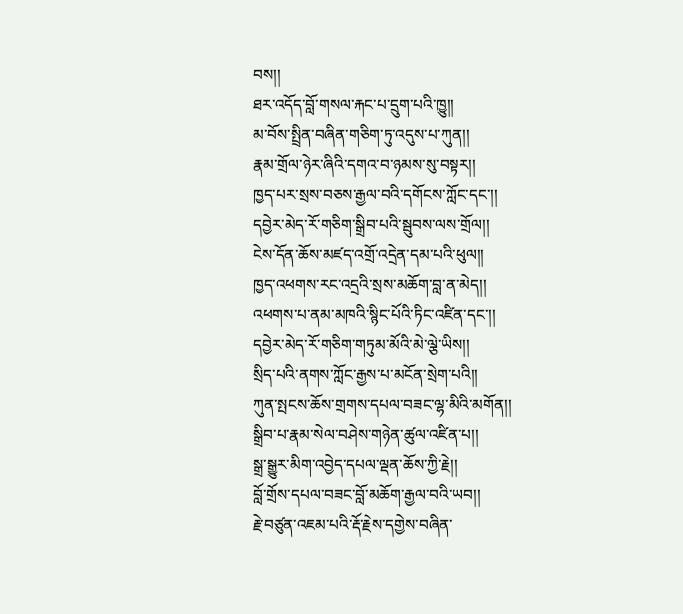བས།།
ཐར་འདོད་བློ་གསལ་རྐང་པ་དྲུག་པའི་ཁྱུ།།
མ་བོས་སྤྲིན་བཞིན་གཅིག་ཏུ་འདུས་པ་ཀུན།།
རྣམ་གྲོལ་ཉེར་ཞིའི་དགའ་བ་ཉམས་སུ་བསྟར།།
ཁྱད་པར་སྲས་བཅས་རྒྱལ་བའི་དགོངས་ཀློང་དང་།།
དབྱེར་མེད་རོ་གཅིག་སྒྲིབ་པའི་སྦུབས་ལས་གྲོལ།།
ངེས་དོན་ཆོས་མཛད་འགྲོ་འདྲེན་དམ་པའི་ཕུལ།།
ཁྱད་འཕགས་རང་འདྲའི་སྲས་མཆོག་བླ་ན་མེད།།
འཕགས་པ་ནམ་མཁའི་སྙིང་པོའི་ཏིང་འཛིན་དང་།།
དབྱེར་མེད་རོ་གཅིག་གཏུམ་མོའི་མེ་ལྕེ་ཡིས།།
སྲིད་པའི་ནགས་ཀློང་རྒྱས་པ་མངོན་སྲེག་པའི།།
ཀུན་སྤངས་ཆོས་གྲགས་དཔལ་བཟང་ལྷ་མིའི་མགོན།།
སྒྲིབ་པ་རྣམ་སེལ་བཤེས་གཉེན་ཚུལ་འཛིན་པ།།
སྒྲ་སྒྱུར་མིག་འབྱེད་དཔལ་ལྡན་ཆོས་ཀྱི་རྗེ།།
བློ་གྲོས་དཔལ་བཟང་བློ་མཆོག་རྒྱལ་བའི་ཡབ།།
རྗེ་བཙུན་འཇམ་པའི་རྡོ་རྗེས་དགྱེས་བཞིན་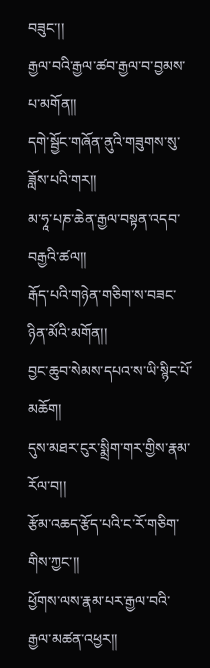བཟུང་།།
རྒྱལ་བའི་རྒྱལ་ཚབ་རྒྱལ་བ་བྱམས་པ་མགོན།།
དགེ་སྦྱོང་གཞོན་ནུའི་གཟུགས་སུ་ཟློས་པའི་གར།།
མ་ཧཱ་པཎ་ཆེན་རྒྱལ་བསྟན་འདབ་བརྒྱའི་ཚལ།།
རྒོད་པའི་གཉེན་གཅིག་ས་བཟང་ཉིན་མོའི་མགོན།།
བྱང་ཆུབ་སེམས་དཔའ་ས་ཡི་སྙིང་པོ་མཆོག།
དུས་མཐར་ངུར་སྨྲིག་གར་གྱིས་རྣམ་རོལ་བ།།
རྩོམ་འཆད་རྩོད་པའི་ང་རོ་གཅིག་གིས་ཀྱང་།།
ཕྱོགས་ལས་རྣམ་པར་རྒྱལ་བའི་རྒྱལ་མཚན་འཕྱར།།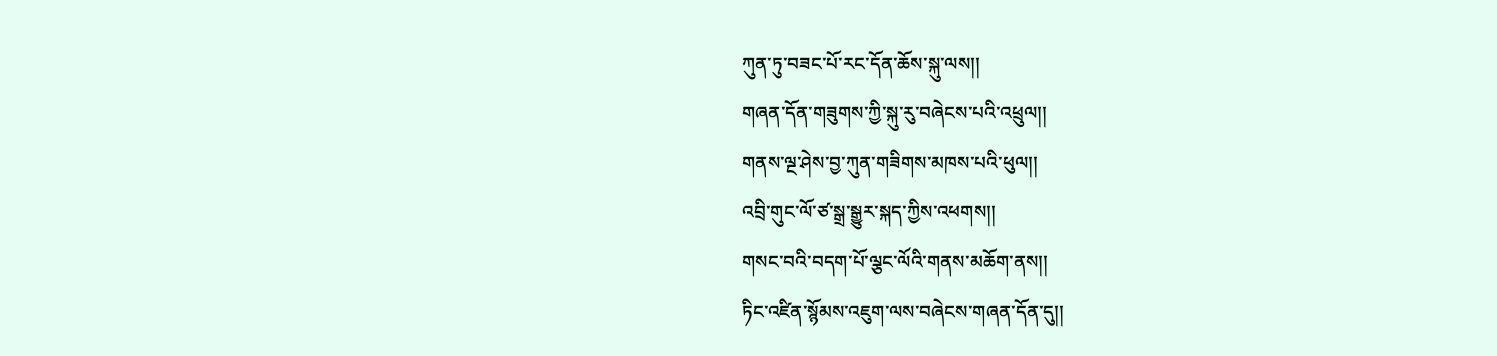ཀུན་ཏུ་བཟང་པོ་རང་དོན་ཆོས་སྐུ་ལས།།
གཞན་དོན་གཟུགས་ཀྱི་སྐུ་རུ་བཞེངས་པའི་འཕྲུལ།།
གནས་ལྔ་ཤེས་བྱ་ཀུན་གཟིགས་མཁས་པའི་ཕུལ།།
འབྲི་གུང་ལོ་ཙ་སྒྲ་སྒྱུར་སྐད་ཀྱིས་འཕགས།།
གསང་བའི་བདག་པོ་ལྕང་ལོའི་གནས་མཆོག་ནས།།
ཏིང་འཛིན་སྙོམས་འཇུག་ལས་བཞེངས་གཞན་དོན་དུ།།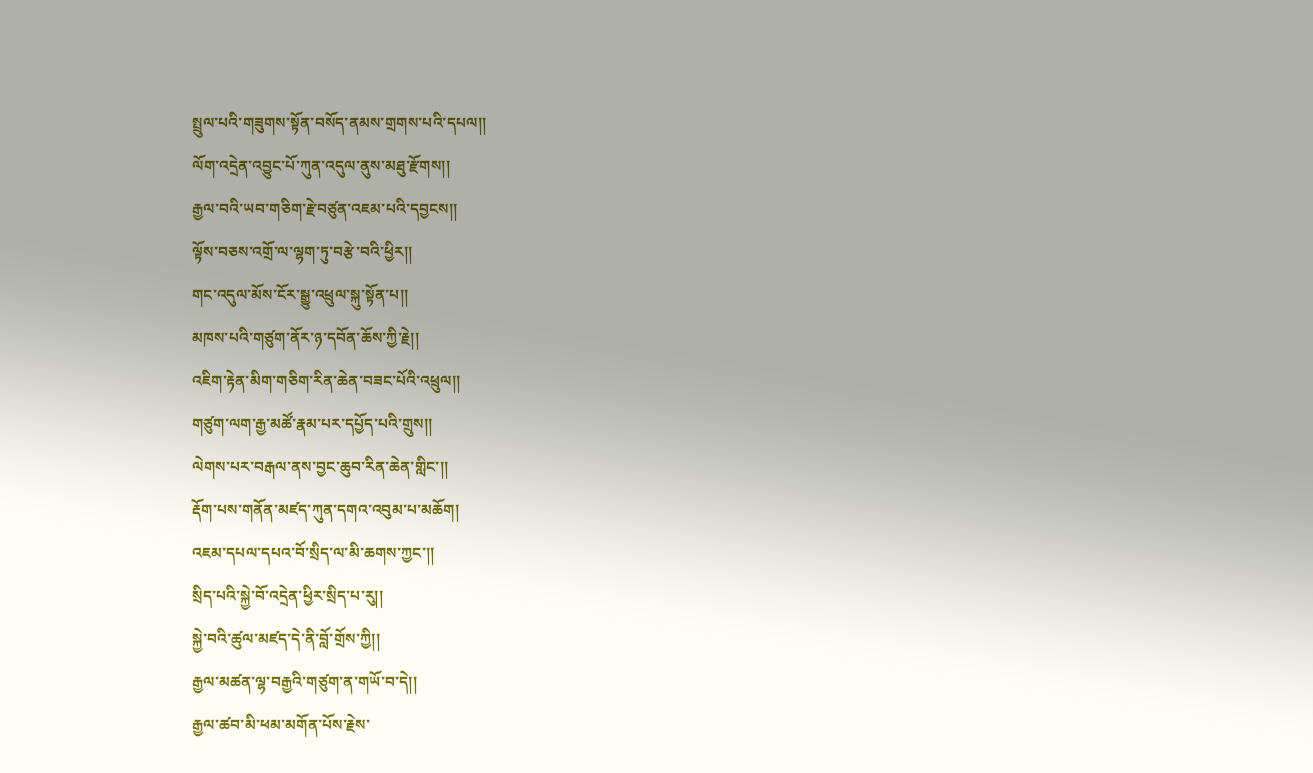སྤྲུལ་པའི་གཟུགས་སྟོན་བསོད་ནམས་གྲགས་པའི་དཔལ།།
ལོག་འདྲེན་འབྱུང་པོ་ཀུན་འདུལ་ནུས་མཐུ་རྫོགས།།
རྒྱལ་བའི་ཡབ་གཅིག་རྗེ་བཙུན་འཇམ་པའི་དབྱངས།།
ལྟོས་བཅས་འགྲོ་ལ་ལྷག་ཏུ་བརྩེ་བའི་ཕྱིར།།
གང་འདུལ་མོས་ངོར་སྒྱུ་འཕྲུལ་སྐུ་སྟོན་པ།།
མཁས་པའི་གཙུག་ནོར་ཉ་དབོན་ཆོས་ཀྱི་རྗེ།།
འཇིག་རྟེན་མིག་གཅིག་རིན་ཆེན་བཟང་པོའི་འཕྲུལ།།
གཙུག་ལག་རྒྱ་མཚོ་རྣམ་པར་དཔྱོད་པའི་གྲུས།།
ལེགས་པར་བརྒལ་ནས་བྱང་ཆུབ་རིན་ཆེན་གླིང་།།
རྡོག་པས་གནོན་མཛད་ཀུན་དགའ་འབུམ་པ་མཆོག།
འཇམ་དཔལ་དཔའ་བོ་སྲིད་ལ་མི་ཆགས་ཀྱང་།།
སྲིད་པའི་སྐྱེ་བོ་འདྲེན་ཕྱིར་སྲིད་པ་རུ།།
སྐྱེ་བའི་ཚུལ་མཛད་དེ་ནི་བློ་གྲོས་ཀྱི།།
རྒྱལ་མཚན་ལྷ་བརྒྱའི་གཙུག་ན་གཡོ་བ་དེ།།
རྒྱལ་ཚབ་མི་ཕམ་མགོན་པོས་རྗེས་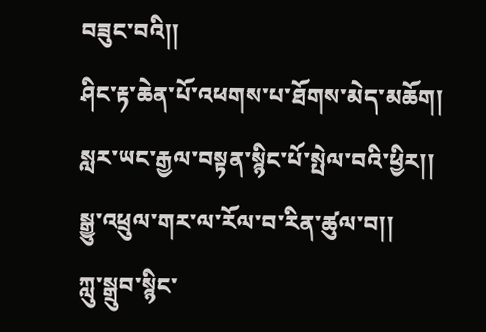བཟུང་བའི།།
ཤིང་རྟ་ཆེན་པོ་འཕགས་པ་ཐོགས་མེད་མཆོག།
སླར་ཡང་རྒྱལ་བསྟན་སྙིང་པོ་སྤེལ་བའི་ཕྱིར།།
སྒྱུ་འཕྲུལ་གར་ལ་རོལ་བ་རིན་ཚུལ་བ།།
ཀླུ་སྒྲུབ་སྙིང་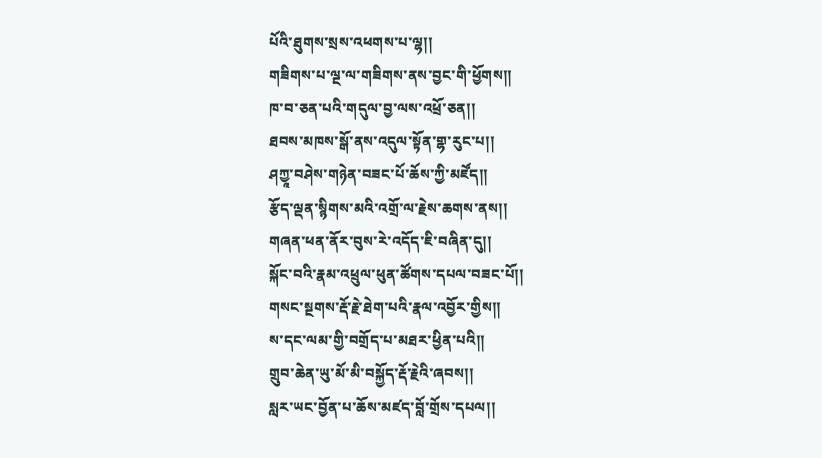པོའི་ཐུགས་སྲས་འཕགས་པ་ལྷ།།
གཟིགས་པ་ལྔ་ལ་གཟིགས་ནས་བྱང་གི་ཕྱོགས།།
ཁ་བ་ཅན་པའི་གདུལ་བྱ་ལས་འཕྲོ་ཅན།།
ཐབས་མཁས་སྒོ་ནས་འདུལ་སྟོན་གྷ་རུང་པ།།
ཤཀྱཱ་བཤེས་གཉེན་བཟང་པོ་ཆོས་ཀྱི་མཛོད།།
རྩོད་ལྡན་སྙིགས་མའི་འགྲོ་ལ་རྗེས་ཆགས་ནས།།
གཞན་ཕན་ནོར་བུས་རེ་འདོད་ཇི་བཞིན་དུ།།
སྐོང་བའི་རྣམ་འཕྲུལ་ཕུན་ཚོགས་དཔལ་བཟང་པོ།།
གསང་སྔགས་རྡོ་རྗེ་ཐེག་པའི་རྣལ་འབྱོར་གྱིས།།
ས་དང་ལམ་གྱི་བགྲོད་པ་མཐར་ཕྱིན་པའི།།
གྲུབ་ཆེན་ཡུ་མོ་མི་བསྐྱོད་རྡོ་རྗེའི་ཞབས།།
སླར་ཡང་བྱོན་པ་ཆོས་མཛད་བློ་གྲོས་དཔལ།།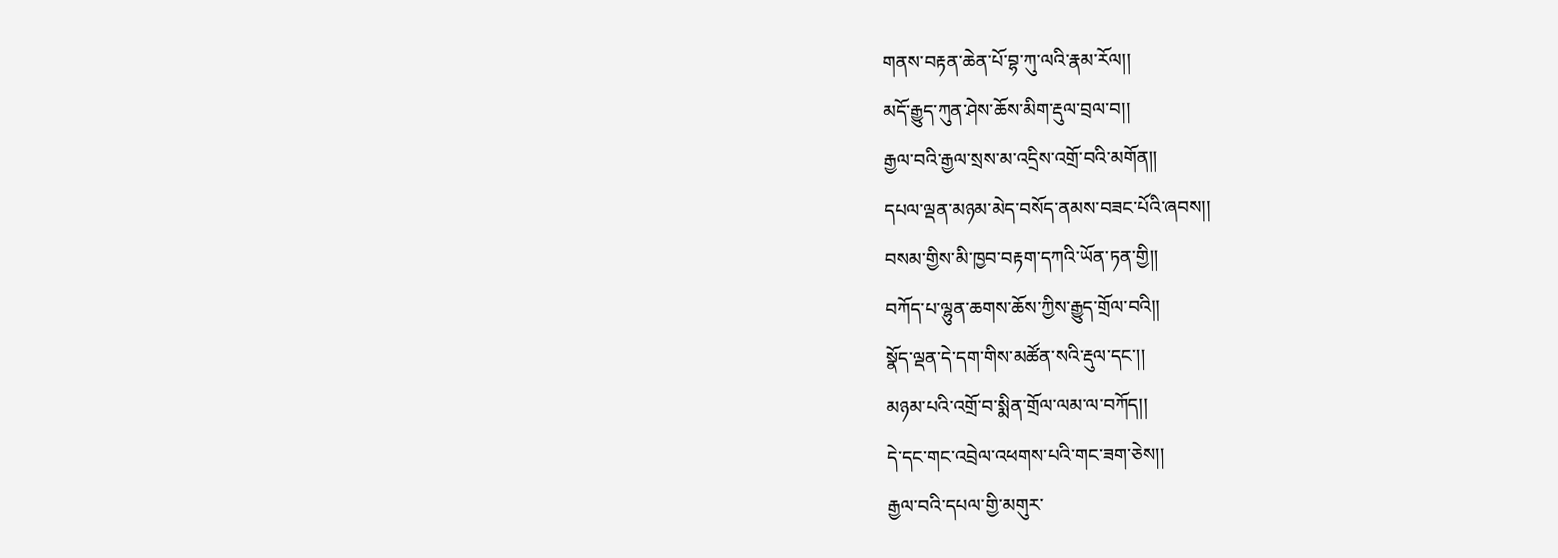གནས་བརྟན་ཆེན་པོ་བྷ་ཀུ་ལའི་རྣམ་རོལ།།
མདོ་རྒྱུད་ཀུན་ཤེས་ཆོས་མིག་རྡུལ་བྲལ་བ།།
རྒྱལ་བའི་རྒྱལ་སྲས་མ་འདྲིས་འགྲོ་བའི་མགོན།།
དཔལ་ལྡན་མཉམ་མེད་བསོད་ནམས་བཟང་པོའི་ཞབས།།
བསམ་གྱིས་མི་ཁྱབ་བརྟག་དཀའི་ཡོན་ཏན་གྱི།།
བཀོད་པ་ལྷུན་ཆགས་ཆོས་ཀྱིས་རྒྱུད་གྲོལ་བའི།།
སྣོད་ལྡན་དེ་དག་གིས་མཚོན་སའི་རྡུལ་དང་།།
མཉམ་པའི་འགྲོ་བ་སྨིན་གྲོལ་ལམ་ལ་བཀོད།།
དེ་དང་གང་འབྲེལ་འཕགས་པའི་གང་ཟག་ཅེས།།
རྒྱལ་བའི་དཔལ་གྱི་མགུར་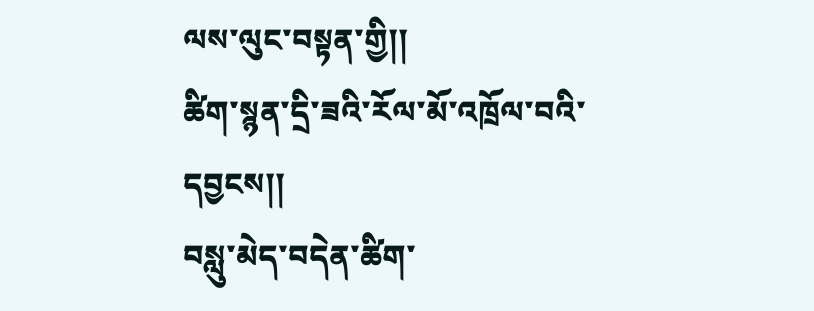ལས་ལུང་བསྟན་གྱི།།
ཚིག་སྙན་དྲི་ཟའི་རོལ་མོ་འཁྲོལ་བའི་དབྱངས།།
བསླུ་མེད་བདེན་ཚིག་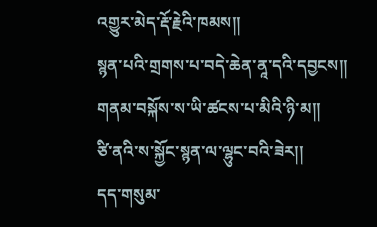འགྱུར་མེད་རྡོ་རྗེའི་ཁམས།།
སྙན་པའི་གྲགས་པ་བདེ་ཆེན་ནཱ་དའི་དབྱངས།།
གནམ་བསྐོས་ས་ཡི་ཚངས་པ་མིའི་ཉི་མ།།
ཙི་ནའི་ས་སྐྱོང་སྙན་ལ་ལྷུང་བའི་ཟེར།།
དད་གསུམ་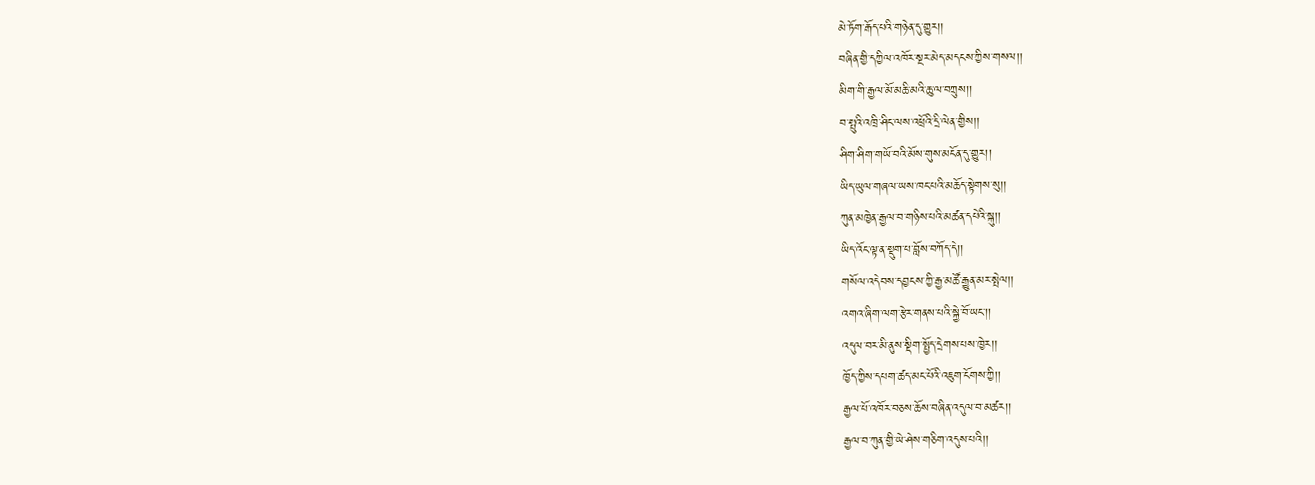མེ་ཏོག་རྒོད་པའི་གཉེན་དུ་གྱུར།།
བཞིན་གྱི་དཀྱིལ་འཁོར་སྔར་མེད་མདངས་ཀྱིས་གསལ།།
མིག་གི་རྒྱལ་མོ་མཆི་མའི་ཆུ་ལ་བཀྲུས།།
བ་སྤུའི་འཁྲི་ཤིང་ལས་འཕྲོའི་དྲི་ལེན་གྱིས།།
ཤིག་ཤིག་གཡོ་བའི་མོས་གུས་མངོན་དུ་གྱུར།།
ཡིད་ཡུལ་གཞལ་ཡས་ཁང་པའི་མཆོད་སྟེགས་སུ།།
ཀུན་མཁྱེན་རྒྱལ་བ་གཉིས་པའི་མཚན་དཔེའི་སྐུ།།
ཡིད་འོང་ལྟ་ན་སྡུག་པ་བློས་བཀོད་དེ།།
གསོལ་འདེབས་དབྱངས་ཀྱི་རྒྱ་མཚོ་རྒྱུན་མར་སྤེལ།།
འགའ་ཞིག་ལག་རྩེར་གནས་པའི་སྐྱེ་བོ་ཡང་།།
འདུལ་བར་མི་ནུས་སྡིག་སྤྱོད་དྲེགས་པས་ཁྱེར།།
ཁྱོད་ཀྱིས་དཔག་ཚད་མང་པོའི་འཇུག་ངོགས་ཀྱི།།
རྒྱལ་པོ་འཁོར་བཅས་ཆོས་བཞིན་འདུལ་བ་མཚར།།
རྒྱལ་བ་ཀུན་གྱི་ཡེ་ཤེས་གཅིག་འདུས་པའི།།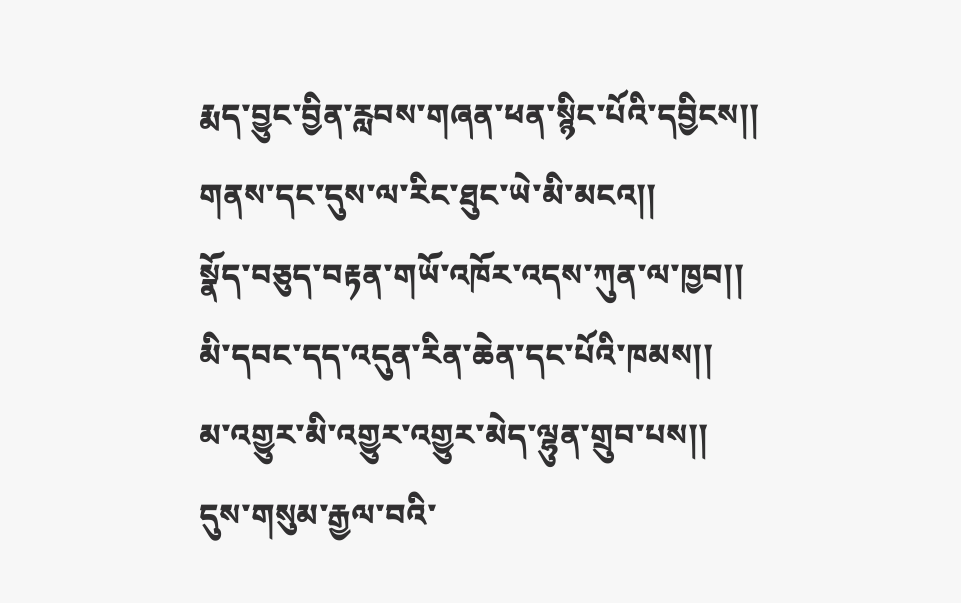རྨད་བྱུང་བྱིན་རླབས་གཞན་ཕན་སྙིང་པོའི་དབྱིངས།།
གནས་དང་དུས་ལ་རིང་ཐུང་ཡེ་མི་མངའ།།
སྣོད་བཅུད་བརྟན་གཡོ་འཁོར་འདས་ཀུན་ལ་ཁྱབ།།
མི་དབང་དད་འདུན་རིན་ཆེན་དང་པོའི་ཁམས།།
མ་འགྱུར་མི་འགྱུར་འགྱུར་མེད་ལྷུན་གྲུབ་པས།།
དུས་གསུམ་རྒྱལ་བའི་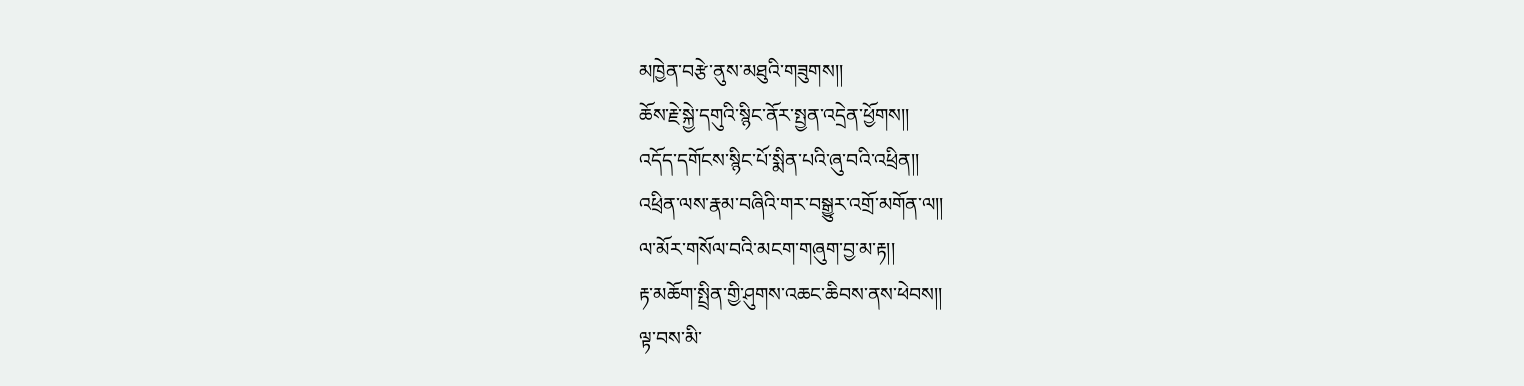མཁྱེན་བརྩེ་ནུས་མཐུའི་གཟུགས།།
ཆོས་རྗེ་སྐྱེ་དགུའི་སྙིང་ནོར་སྤྱན་འདྲེན་ཕྱོགས།།
འདོད་དགོངས་སྙིང་པོ་སྨིན་པའི་ཞུ་བའི་འཕྲིན།།
འཕྲིན་ལས་རྣམ་བཞིའི་གར་བསྒྱུར་འགྲོ་མགོན་ལ།།
ལ་མོར་གསོལ་བའི་མངག་གཞུག་བྱ་མ་རྟ།།
རྟ་མཆོག་སྤྲིན་གྱི་ཤུགས་འཆང་ཆིབས་ནས་ཕེབས།།
ལྟ་བས་མི་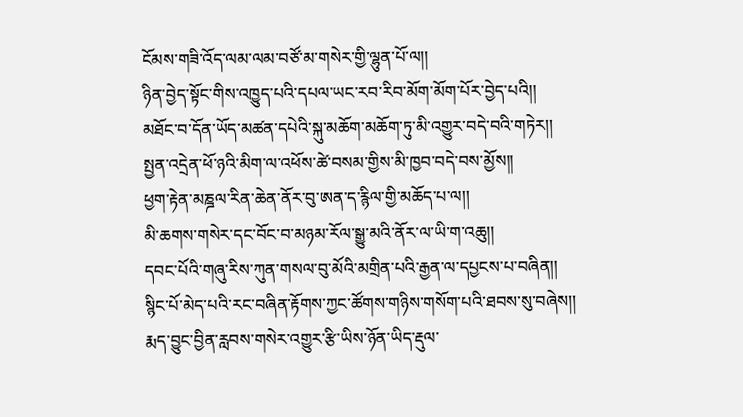ངོམས་གཟི་འོད་ལམ་ལམ་བཙོ་མ་གསེར་གྱི་ལྷུན་པོ་ལ།།
ཉིན་བྱེད་སྟོང་གིས་འཁྱུད་པའི་དཔལ་ཡང་རབ་རིབ་མོག་མོག་པོར་བྱེད་པའི།།
མཐོང་བ་དོན་ཡོད་མཚན་དཔེའི་སྐུ་མཆོག་མཆོག་ཏུ་མི་འགྱུར་བདེ་བའི་གཏེར།།
སྤྱན་འདྲེན་ཕོ་ཉའི་མིག་ལ་འཕོས་ཚེ་བསམ་གྱིས་མི་ཁྱབ་བདེ་བས་མྱོས།།
ཕྱག་རྟེན་མཎྜལ་རིན་ཆེན་ནོར་བུ་ཨན་ད་རྙིལ་གྱི་མཆོད་པ་ལ།།
མི་ཆགས་གསེར་དང་བོང་བ་མཉམ་རོལ་སྒྱུ་མའི་ནོར་ལ་ཡི་ག་འཆུ།།
དབང་པོའི་གཞུ་རིས་ཀུན་གསལ་བུ་མོའི་མགྲིན་པའི་རྒྱན་ལ་དཔྱངས་པ་བཞིན།།
སྙིང་པོ་མེད་པའི་རང་བཞིན་རྟོགས་ཀྱང་ཚོགས་གཉིས་གསོག་པའི་ཐབས་སུ་བཞེས།།
རྨད་བྱུང་བྱིན་རླབས་གསེར་འགྱུར་རྩི་ཡིས་ཉོན་ཡིད་རྡུལ་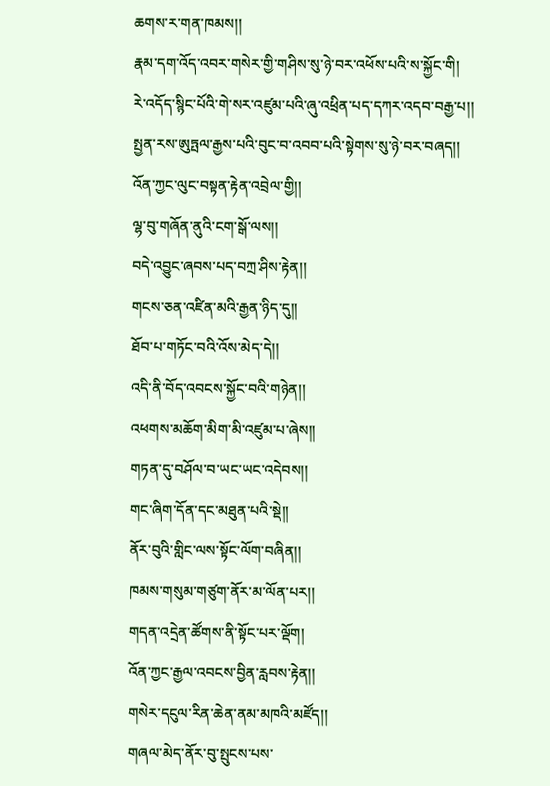ཆགས་ར་གན་ཁམས།།
རྣམ་དག་འོད་འབར་གསེར་གྱི་གཤིས་སུ་ཉེ་བར་འཕོས་པའི་ས་སྐྱོང་གི།
རེ་འདོད་སྙིང་པོའི་གེ་སར་འཛུམ་པའི་ཞུ་འཕྲིན་པད་དཀར་འདབ་བརྒྱ་པ།།
སྤྱན་རས་ཨུཏྤལ་རྒྱས་པའི་བུང་བ་འབབ་པའི་སྟེགས་སུ་ཉེ་བར་བཞད།།
འོན་ཀྱང་ལུང་བསྟན་རྟེན་འབྲེལ་གྱི།།
ལྷ་བུ་གཞོན་ནུའི་ངག་སྒོ་ལས།།
བདེ་འབྱུང་ཞབས་པད་བཀྲ་ཤིས་རྟེན།།
གངས་ཅན་འཛིན་མའི་རྒྱན་ཉིད་དུ།།
ཐོབ་པ་གཏོང་བའི་འོས་མེད་དེ།།
འདི་ནི་བོད་འབངས་སྐྱོང་བའི་གཉེན།།
འཕགས་མཆོག་མིག་མི་འཛུམ་པ་ཞེས།།
གཏན་དུ་བཤོལ་བ་ཡང་ཡང་འདེབས།།
གང་ཞིག་དོན་དང་མཐུན་པའི་སྡེ།།
ནོར་བུའི་གླིང་ལས་སྟོང་ལོག་བཞིན།།
ཁམས་གསུམ་གཙུག་ནོར་མ་ལོན་པར།།
གདན་འདྲེན་ཚོགས་ནི་སྟོང་པར་ལྡོག།
འོན་ཀྱང་རྒྱལ་འབངས་བྱིན་རླབས་རྟེན།།
གསེར་དངུལ་རིན་ཆེན་ནམ་མཁའི་མཛོད།།
གཞལ་མེད་ནོར་བུ་སྤུངས་པས་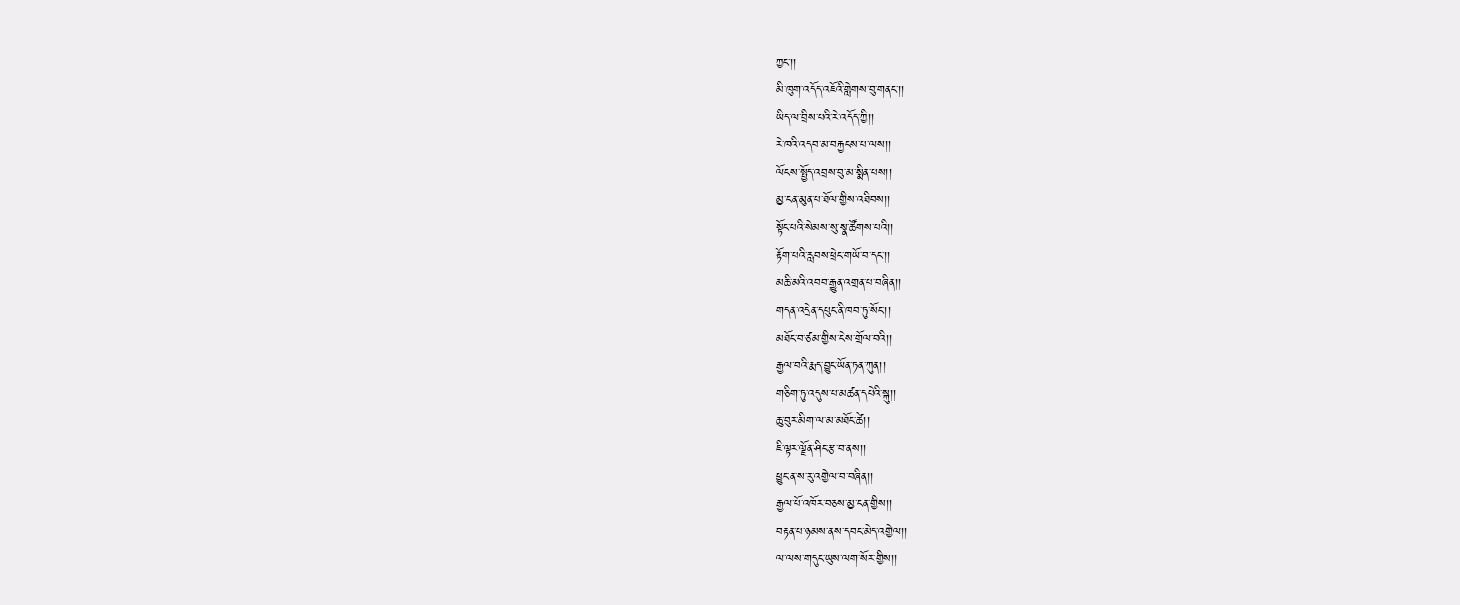ཀྱང་།།
མི་ཁུག་འདོད་འཇོའི་གླེགས་བུ་གནང་།།
ཡིད་ལ་བྲིས་པའི་རེ་འདོད་ཀྱི།།
རེ་ཁའི་འདབ་མ་བརྐྱངས་པ་ལས།།
ལོངས་སྤྱོད་འབྲས་བུ་མ་སྨིན་པས།།
མྱ་ངན་མུན་པ་ཐོལ་གྱིས་འཐིབས།།
སྟོང་པའི་སེམས་སུ་སྣ་ཚོགས་པའི།།
རྟོག་པའི་རླབས་ཕྲེང་གཡོ་བ་དང་།།
མཆི་མའི་འབབ་རྒྱུན་འགྲན་པ་བཞིན།།
གདན་འདྲེན་དཔུང་ནི་ཁབ་ཏུ་སོང་།།
མཐོང་བ་ཙམ་གྱིས་ངེས་གྲོལ་བའི།།
རྒྱལ་བའི་རྨད་བྱུང་ཡོན་ཏན་ཀུན།།
གཅིག་ཏུ་འདུས་པ་མཚན་དཔེའི་སྐུ།།
ཆུ་བུར་མིག་ལ་མ་མཐོང་ཚེ།།
ཇི་ལྟར་ལྗོན་ཤིང་རྩ་བ་ནས།།
ཕྱུང་ན་ས་རུ་འགྱེལ་བ་བཞིན།།
རྒྱལ་པོ་འཁོར་བཅས་མྱ་ངན་གྱིས།།
བརྟན་པ་ཉམས་ནས་དབང་མེད་འགྱེལ།།
ལ་ལས་གདུང་ཡུས་ལག་སོར་གྱིས།།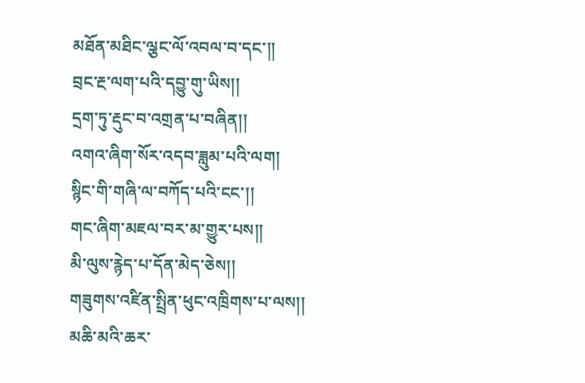མཐོན་མཐིང་ལྕང་ལོ་འབལ་བ་དང་།།
བྲང་རྔ་ལག་པའི་དབྱུ་གུ་ཡིས།།
དྲག་ཏུ་རྡུང་བ་འགྲན་པ་བཞིན།།
འགའ་ཞིག་སོར་འདབ་ཟླུམ་པའི་ལག།
སྙིང་གི་གཞི་ལ་བཀོད་པའི་ངང་།།
གང་ཞིག་མཇལ་བར་མ་གྱུར་པས།།
མི་ལུས་རྙེད་པ་དོན་མེད་ཅེས།།
གཟུགས་འཛིན་སྤྲིན་ཕུང་འཁྲིགས་པ་ལས།།
མཆི་མའི་ཆར་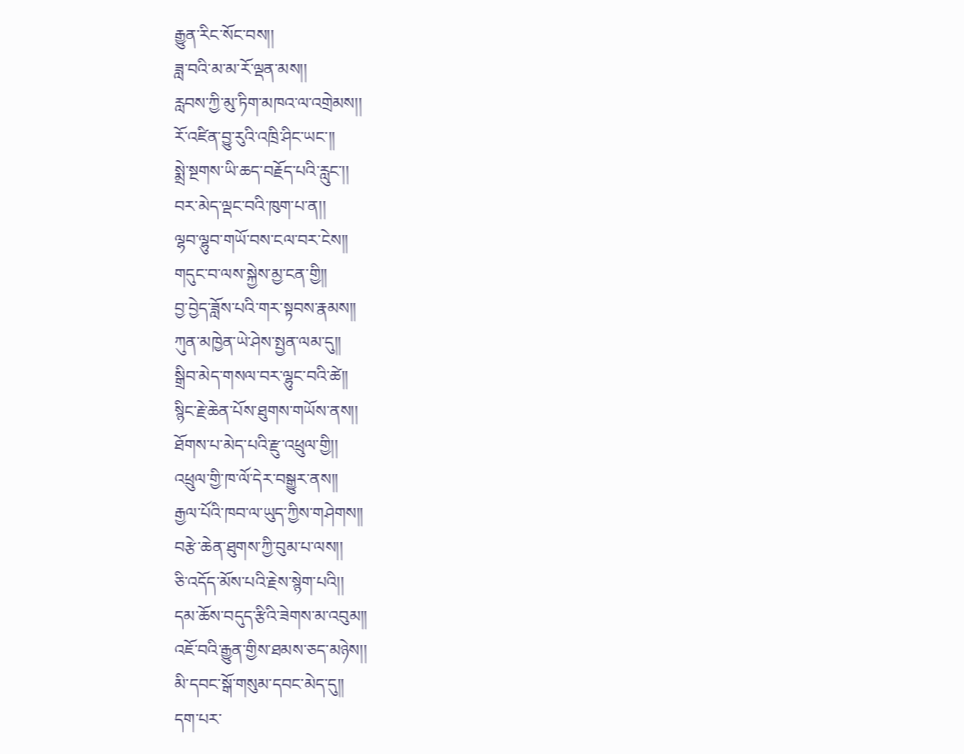རྒྱུན་རིང་སོང་བས།།
ཟླ་བའི་མ་མ་རོ་ལྡན་མས།།
རླབས་ཀྱི་མུ་ཏིག་མཁའ་ལ་འགྲེམས།།
རོ་འཛིན་བྱུ་རུའི་འཁྲི་ཤིང་ཡང་།།
སྨྲེ་སྔགས་ཡི་ཆད་བརྗོད་པའི་རླུང་།།
བར་མེད་ལྡང་བའི་ཁུག་པ་ན།།
ལྷབ་ལྷུབ་གཡོ་བས་ངལ་བར་ངེས།།
གདུང་བ་ལས་སྐྱེས་མྱ་ངན་གྱི།།
བྱ་བྱེད་ཟློས་པའི་གར་སྟབས་རྣམས།།
ཀུན་མཁྱེན་ཡེ་ཤེས་སྤྱན་ལམ་དུ།།
སྒྲིབ་མེད་གསལ་བར་ལྷུང་བའི་ཚེ།།
སྙིང་རྗེ་ཆེན་པོས་ཐུགས་གཡོས་ནས།།
ཐོགས་པ་མེད་པའི་རྫུ་འཕྲུལ་གྱི།།
འཕྲུལ་གྱི་ཁ་ལོ་དེར་བསྒྱུར་ནས།།
རྒྱལ་པོའི་ཁབ་ལ་ཡུད་ཀྱིས་གཤེགས།།
བརྩེ་ཆེན་ཐུགས་ཀྱི་བུམ་པ་ལས།།
ཅི་འདོད་མོས་པའི་རྗེས་སྙེག་པའི།།
དམ་ཆོས་བདུད་རྩིའི་ཟེགས་མ་འབུམ།།
འཇོ་བའི་རྒྱུན་གྱིས་ཐམས་ཅད་མཉེས།།
མི་དབང་སྒོ་གསུམ་དབང་མེད་དུ།།
དག་པར་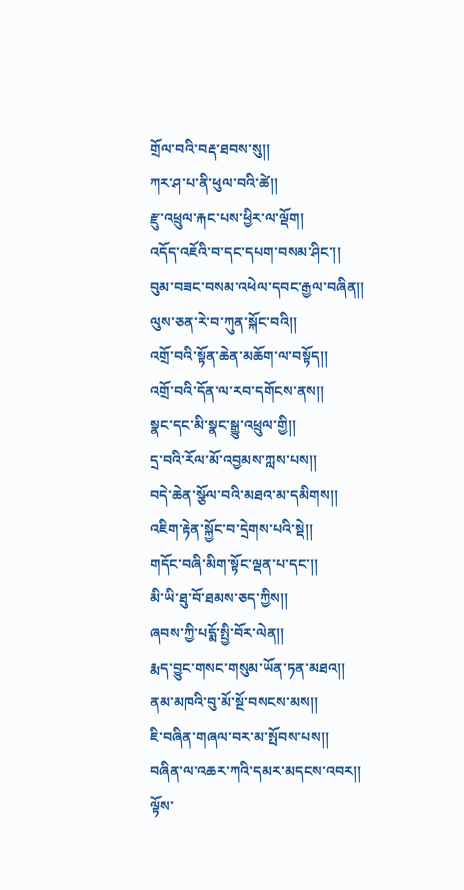གྲོལ་བའི་བརྡ་ཐབས་སུ།།
ཀར་ཤ་པ་ནི་ཕུལ་བའི་ཚེ།།
རྫུ་འཕྲུལ་རྐང་པས་ཕྱིར་ལ་ལྡོག།
འདོད་འཇོའི་བ་དང་དཔག་བསམ་ཤིང་།།
བུམ་བཟང་བསམ་འཕེལ་དབང་རྒྱལ་བཞིན།།
ལུས་ཅན་རེ་བ་ཀུན་སྐོང་བའི།།
འགྲོ་བའི་སྟོན་ཆེན་མཆོག་ལ་བསྟོད།།
འགྲོ་བའི་དོན་ལ་རབ་དགོངས་ནས།།
སྣང་དང་མི་སྣང་སྒྱུ་འཕྲུལ་གྱི།།
དྲ་བའི་རོལ་མོ་འབྱམས་ཀླས་པས།།
བདེ་ཆེན་སྩོལ་བའི་མཐའ་མ་དམིགས།།
འཇིག་རྟེན་སྐྱོང་བ་དྲེགས་པའི་སྡེ།།
གདོང་བཞི་མིག་སྟོང་ལྡན་པ་དང་།།
མི་ཡི་ཐུ་བོ་ཐམས་ཅད་ཀྱིས།།
ཞབས་ཀྱི་པདྨོ་སྤྱི་བོར་ལེན།།
རྨད་བྱུང་གསང་གསུམ་ཡོན་ཏན་མཐའ།།
ནམ་མཁའི་བུ་མོ་སྔོ་བསངས་མས།།
ཇི་བཞིན་གཞལ་བར་མ་སྤོབས་པས།།
བཞིན་ལ་འཆར་ཀའི་དམར་མདངས་འབར།།
ལྟོས་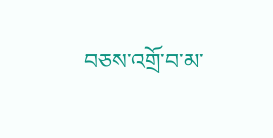བཅས་འགྲོ་བ་མ་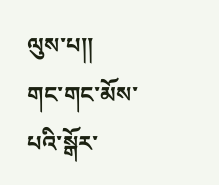ལུས་པ།།
གང་གང་མོས་པའི་སྒོར་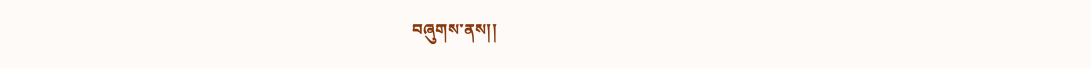བཞུགས་ནས།།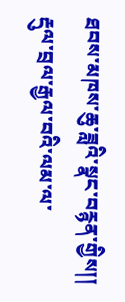ཐབས་མཁས་ཆུ་ཟླའི་སྣང་བརྙན་གྱིས།།
རྡུལ་བྲལ་རྒྱལ་བའི་ལམ་ལ་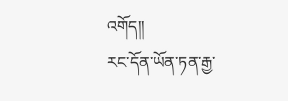འགོད།།
རང་དོན་ཡོན་ཏན་རྒྱ་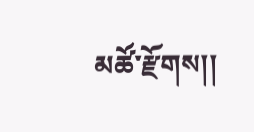མཚོ་རྫོགས།།